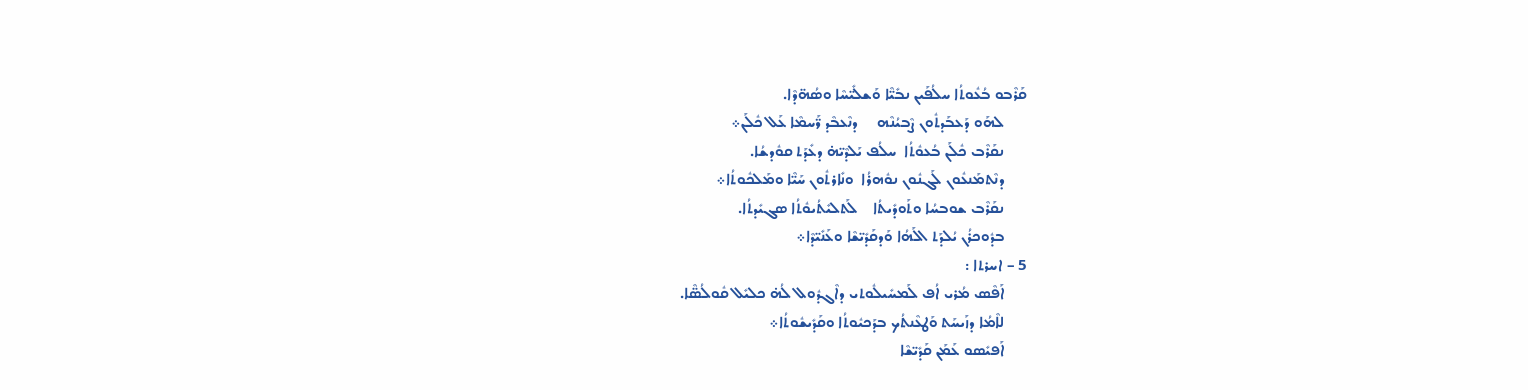ܩܰܪܶܒܘ ܒܳܥܽܘܬܳܐ ܚܠܳܦܰܝܢ ܢܒܺܝ̈ܶܐ ܘܰܫܠܺܝ̈ܚܶܐ ܘܣܳܗ̈ܕܶܐ.
      ܠܗܰܘ ܕܰܥܒܰܕܬܽܘܢ ܨܶܒܝܳܢܶܗ     ܕܢܶܥܒܶܕ ܪ̈ܰܚܡܶܐ ܥܰܠ ܟܽܠܰܢ܀
      ܢܩܰܪܶܒ ܟܽܠܰܢ ܒܳܥܘܽܬܳܐ  ܚܠܳܦ ܝܰܠܕܶܝ̈ܗ̇ ܕܥܺܕܰܬ ܩܘܽܕܫܳܐ.
      ܕܢܶܬܡܰܢܥܽܘܢ ܠܰܓܢܽܘܢ ܢܘܽܗܪܳܐ  ܘܢܺܐܪܬܽܘܢ ܚܰܝ̈ܶܐ ܘܡܰܠܟܽܘܬܳܐ܀
      ܢܩܰܪܶܒ ܫܘܒܚܳܐ ܘܬܰܘܕܺܝܬܳܐ    ܠܰܬܠܝܺܬܳܝܘܽܬܳܐ ܣܓܝܺܕܬܳܐ.
      ܒܕܽܘܟܪܳܢ ܝܳܠܕܰܬ ܐܠܰܗܳܐ ܘܰܕܩܰܕܺܝ̈ܫܶܐ ܘܥܰܢܺܝ̈ܕܶܐ܀
5 – ܐܚܪܬܐ :
      ܐܰܦܶܣ ܡܳܪܝ ܐܳܦ ܠܰܡܚܺܝܠܽܘܬܝ ܕܐܶܓܕܽܘܠ ܠܳܗ̇ ܟܠܝܺܠ ܩܽܘܠܳܣ̈ܶܐ.
      ܠܐܶܡܳܐ ܕܙܰܝܚܰܬ ܘܰܛܥܶܢܬܳܟ ܒܕܰܟܝܽܘܬܳܐ ܘܩܰܕܺܝܫܽܘܬܳܐ܀
      ܐܰܦܝܺܣܘ ܥܰܡܰܢ ܩܰܕܺܝ̈ܫܶܐ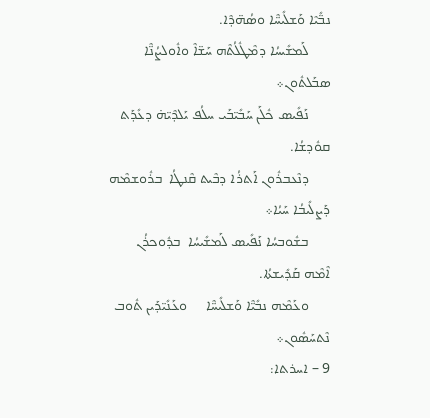ܢܒ̈ܺܝܶܐ ܘܰܫܠܺܝܚ̈ܶܐ ܘܣܳܗ̈ܕܶܐ.
      ܠܰܡܫܺܝܚܳܐ ܕܡܶܛܽܠܳܬܶܗ ܚܰܫ̈ܐܶ ܘܐܽܘܠܨܳܢ̈ܶܐ ܣܒܰܠܬܽܘܢ܀
      ܢܰܦܺܝܣ ܟܽܠܰܢ ܚܰܒܺܝ̈ܒܰܝ ܚܠܳܦ ܝܰܠܕܶܝ̈ܗ̇ ܕܥܺܕܰܬ ܩܘܽܕܫܳܐ.
      ܕܢܶܥܒܪܽܘܢ ܐܰܬܪܳܐ ܕܒܶܝܬ ܩܶܢܛܳܐ  ܒܪܽܘܫܡܶܗ ܕܰܨܠܺܝܒܳܐ ܚܰܝܳܐ܀
      ܒܫܽܘܒܚܳܐ ܢܰܦܺܝܣ ܠܰܡܫܺܝܚܳܐ  ܒܕܽܘܟܪܳܢ ܐܶܡܶܗ ܩܰܕܺܝܫܬܳܐ.
      ܘܥܰܡܶܗ ܢܒܺܝ̈ܶܐ ܘܰܫܠܺܝܚ̈ܶܐ     ܘܥܰܢܺܝ̈ܕܰܝܢ ܬܽܘܒ ܢܶܬܚܰܣܽܘܢ܀
9 – ܐܚܪܬܐ: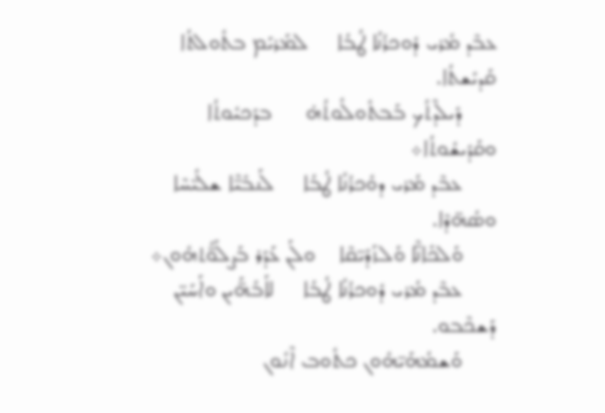ܥܒܶܕ ܡܳܪܝ ܕܽܘܟܪܳܢܳܐ ܛܳܒܳܐ     ܠܡܰܪܝܰܡ ܒܬܽܘܠܬܳܐ ܩܰܕܝܺܫܬܳܐ.
      ܕܺܝܠܶܕܬܳܟ ܒܰܒܬܽܘܠܽܘܬܳܗ̇      ܒܕܰܟܝܽܘܬܳܐ ܘܩܰܕܺܝܫܽܘܬܳܐ܀
      ܥܒܶܕ ܡܳܪܝ ܕܘܽܟܪܳܢܳܐ ܛܳܒܳܐ     ܠܰܢܒܺܝ̈ܶܐ ܫܠܺܝ̈ܚܶܐ ܘܣܳܗ̈ܕܶܐ.
      ܘܰܠܟܺܐܢ̈ܶܐ ܘܰܠܙܰܕܺܝ̈ܩܶܐ    ܘܠܰܢ ܥܰܕܰܪ ܒܰܨܠܰܘ̈ܳܬܗܽܘܢ܀
      ܥܒܶܕ ܡܳܪܝ ܕܽܘܟܪܳܢܳܐ ܛܳܒܳܐ     ܠܐܰܒܳܗ̈ܰܝܢ ܘܐܰܚܰܝ̈ܢ ܕܰܫܟܶܒܘ.
      ܘܰܫܡܳܗܰܝ̈ܗܽܘܢ ܟܬܽܘܒ ܐܶܢܽܘܢ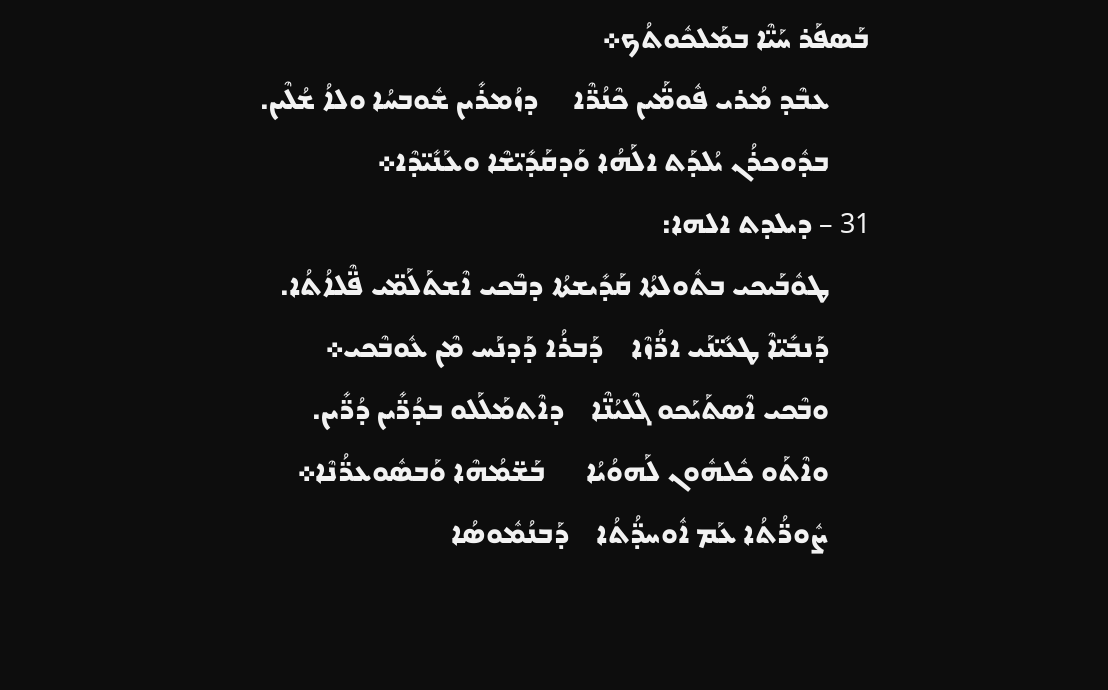ܒܰܣܦܰܪ ܚܰܝ̈ܶܐ ܒܡܰܠܟܽܘܬܳܟ܀
      ܥܒܶܕ ܡܳܪܝ ܦܽܘܡ̈ܰܝܢ ܟܶܢܳܪ̈ܶܐ     ܕܙܳܡܪܺܝܢ ܫܽܘܒܚܳܐ ܘܠܐܳ ܫܳܠܶܝܢ.
      ܒܕܽܘܟܪܳܢ ܝܳܠܕܰܬ ܐܠܰܗܳܐ ܘܰܕܩܰܕܺܝ̈ܫܶܐ ܘܥܰܢܺܝ̈ܕܶܐ܀
31 – ܕܝܠܕܬ ܐܠܗܐ:
      ܛܘܽܒܰܝܟܝ ܒܬܽܘܠܬܳܐ ܩܰܕܺܝܫܬܳܐ ܕܒܶܟܝ ܐܶܫܬܰܠܰܡ̈ܝ ܦ̈ܶܠܐܳܬܳܐ.
      ܕܰܢܒܺܝ̈ܐܶ ܛܥܺܝ̈ܢܰܝ ܐܪ̈ܳܙܶܐ    ܕܰܒܪܳܐ ܕܰܕܢܰܚ ܡܶܢ ܥܽܘܒܶܟܝ܀
      ܘܒܶܟܝ ܐܶܣܬܰܝܰܟܘ ܓܶܠܝܳܢ̈ܶܐ    ܕܐܶܬܡܰܠܰܠܘ ܒܕܳܪ̈ܺܝܢ ܕܳܪ̈ܺܝܢ.
      ܘܐܶܬܰܘ ܟܽܠܗܽܘܢ ܠܰܗܘܳܝܳܐ      ܒܰܫ̈ܡܳܗܶܐ ܘܰܒܣܽܘܥܪ̈ܳܢܶܐ܀
      ܨܽܘܪ̈ܳܬܳܐ ܥܰܡ ܐܽܘܚܕ̈ܳܬܳܐ    ܕܰܒܢܳܡܽܘܣܳܐ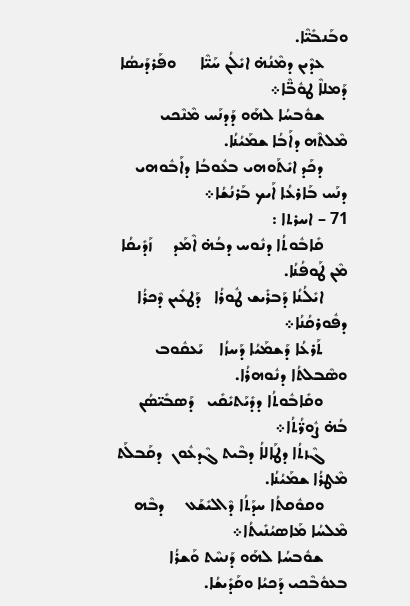ܘܒܰܢܒܺܝ̈ܶܐ.
      ܥܕܶܝܢ ܕܡܶܢܳܗ̇ ܐܝܺܠܳܢ ܚܰܝ̈ܶܐ      ܘܦܰܪܕܰܝܣܳܐ ܕܰܡܠܐܶ ܛܘܽܒ̈ܶܐ܀
      ܫܘܽܒܚܳܐ ܠܗܰܘ ܕܰܕܢܰܚ ܡܶܢܶܟܝ  ܡܶܠܬܶܗ ܕܐܰܒܳܐ ܫܡܰܝܳܢܳܐ.
      ܕܟܰܕ ܐܝܺܬܰܘܗܝ ܒܥܽܘܒܳܐ ܕܐܰܒܽܘܗܝ      ܕܢܰܚ ܒܰܐܪܥܳܐ ܐܰܝܟ ܒܰܪܢܳܫܳܐ܀
71 – ܐܚܪܬܐ :
      ܩܺܐܒܽܘܬܳܐ ܕܢܽܘܚ ܕܒܳܗ̇ ܐܶܡܰܕ     ܙܰܕܺܝܩܳܐ ܡܶܢ ܛܰܘܦܳܢܳܐ.
      ܐܝܺܠܳܢܳܐ ܕܰܒܪܺܝܫ ܛܽܘܪܳܐ   ܕܰܛܥܺܝܢ ܕܶܟܪܳܐ ܕܦܽܘܪܩܳܢܳܐ܀
      ܬܰܪܥܳܐ ܕܰܫܡܰܝܳܐ ܕܰܚܙܳܐ    ܝܰܥܩܽܘܒ ܘܣܶܒܠܬܳܐ ܕܢܽܘܗܪܳܐ.
      ܘܩܺܐܒܽܘܬܳܐ ܕܕܺܝܰܬܝܺܩܺܝ   ܕܰܣܒܺܝ̈ܣܳܢ ܒܳܗ̇ ܨܽܘܪ̈ܳܬܳܐ܀
      ܓܶܙܬܳܐ ܕܛܰܐܠܐܳ ܕܒܶܝܬ ܓܶܕܥܽܘܢ  ܕܩܰܒܠܰܬ ܡܶܛܪܳܐ ܫܡܰܝܳܢܳܐ.
      ܘܩܘܽܩܬܳܐ ܚܕܰܬܳܐ ܕܶܐܠܝܺܫܰܥ     ܕܒܶܗ ܡܶܠܚܳܐ ܡܰܐܣܝܳܢܺܝܬܳܐ܀
      ܫܘܽܒܚܳܐ ܠܗܰܘ ܕܰܢܚܶܬ ܘܰܫܪܳܐ  ܒܥܘܽܒܶܟܝ ܕܰܟܝܳܐ ܘܩܰܕܺܝܫܳܐ.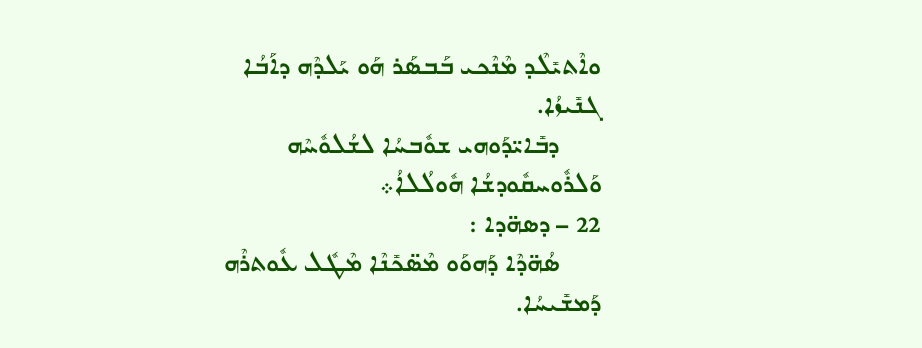ܘܐܶܬܝܺܠܶܕ ܡܶܢܶܟܝ ܒܰܒܣܰܪ ܗܰܘ ܝܰܠܕܶܗ ܕܐܰܒܳܐ ܓܢܺܝܙܳܐ.
      ܕܒܺܐܝ̈ܕܰܘܗܝ ܫܘܽܒܚܳܐ ܠܫܳܠܘܽܚܶܗ      ܘܰܠܪܽܘܚܩܽܘܕܫܳܐ ܗܽܘܠܳܠܐܳ܀
22 – ܕܣܗ̈ܕܐ :
      ܣܳܗ̈ܕܶܐ ܕܰܗܘܰܘ ܡܶܣ̈ܟܺܢܶܐ ܡܶܛܽܠ ܥܽܘܬܪܶܗ ܕܰܡܫܺܝܚܳܐ.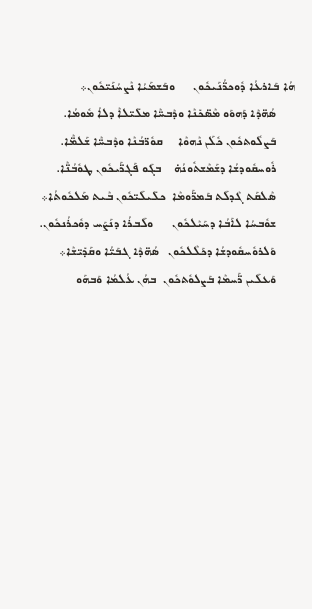ܗܳܐ ܒܰܐܪܥܳܐ ܕܽܘܟܪ̈ܳܢܰܝܟܽܘܢ      ܘܒܰܫܡܰܝܳܐ ܢܶܨܚܳܢܰܝ̈ܟܽܘܢ܀
      ܣܳܗ̈ܕܶܐ ܕܰܗܘܰܘ ܡܶܣ̈ܟܺܢܶܐ ܘܕܶܒܚ̈ܶܐ ܡܠܺܝ̈ܠܐܶ ܕܠܐܳ ܡܽܘܡܳܐ.
      ܒܰܨܠܽܘܬܟܽܘܢ ܟܽܠܰܢ ܢܶܗܘܶܐ     ܩܘܽܪ̈ܒܳܢܶܐ ܘܕܶܒܚ̈ܶܐ ܫܰܠܡ̈ܶܐ.
      ܪܽܘܚܩܽܘܕܫܳܐ ܕܫܰܡܶܫܬܽܘܢܳܗ̇    ܒܓܰܘ ܦܰܓܪ̈ܰܝܟܽܘܢ ܛܘܽܒܳܢ̈ܶܐ.
      ܣܶܠܩܰܬ ܓܶܕܠܰܬ ܒܰܡܪ̈ܰܘܡܶܐ  ܟܠܺܝܠܰܝ̈ܟܽܘܢ ܒܶܝܬ ܡܰܠܟܽܘܬܳܐ܀
      ܫܘܽܒܚܳܐ ܠܐܰܒܳܐ ܕܚܰܝܶܠܟܽܘܢ      ܘܠܰܒܪܳܐ ܕܢܰܨܰܚ ܕܘܽܟܪܳܢܟܽܘܢ.
      ܘܰܠܪܘܽܚܩܽܘܕܫܳܐ ܕܟܰܠܶܠܟܽܘܢ   ܣܳܗ̈ܕܶܐ ܓܒܰܝ̈ܳܐ ܘܩܰܕܺܝ̈ܫܶܐ܀
      ܘܰܥܠܰܝܢ ܪ̈ܰܚܡܶܐ ܒܰܨܠܘܽܬܟܽܘܢ  ܒܗܳܢ ܥܳܠܡܳܐ ܘܰܒܗܰܘ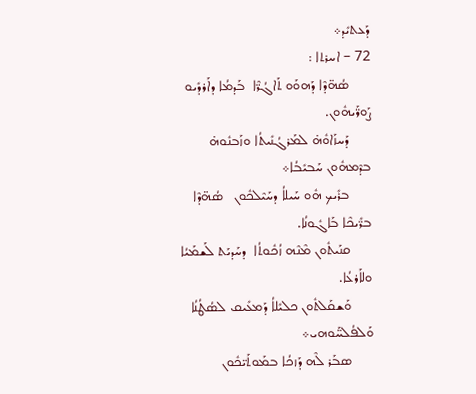ܕܰܥܬܝܺܕ܀
72 – ܐܚܪܬܐ :
      ܣܳܗ̈ܕܶܐ ܕܰܗܘܰܘ ܬܰܐܓܳܪ̈ܶܐ  ܒܰܕܡܳܐ ܕܐܰܪܕܺܝܘ ܨܰܘܪ̈ܰܝܗܽܘܢ.
      ܕܰܚܙܰܐܘܽܗ̇ ܠܡܰܪܓܳܢܺܝܬܳܐ ܘܙܰܒܢܽܘܗ̇ ܒܕܶܡܗܽܘܢ ܚܰܒܝܺܒܳܐ܀
      ܒܪܺܝܟ ܗܽܘ ܚܰܝܠܐܳ ܕܚܰܝܶܠܟܽܘܢ   ܣܳܗ̈ܕܶܐ ܒܪ̈ܺܝܟܶܐ ܒܰܐܓܽܘܢܳܐ.
      ܩܢܰܝܬܽܘܢ ܡܶܢܶܗ ܙܳܟܽܘܬܳܐ  ܕܚܰܕܝܰܬ ܠܰܫܡܰܝܳܐ ܘܠܐܰܪܥܳܐ.
      ܘܰܫܩܰܠܬܽܘܢ ܟܠܝܺܠܐܳ ܕܰܡܥܺܝܩ ܠܣܳܛܳܢܳܐ ܘܰܠܦܳܠܚ̈ܰܘܗܝ܀
      ܣܒܰܪ ܠܶܗ ܕܰܙܟܳܐ ܒܡܰܘܬܰܝ̈ܟܽܘܢ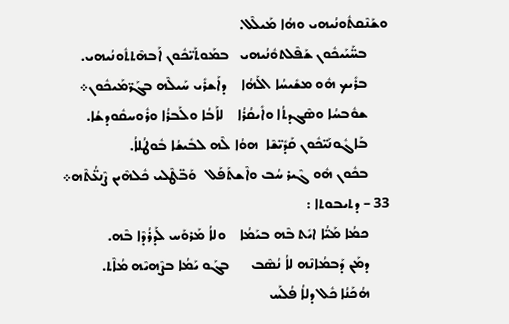ܘܫܰܢܶܩܬܽܘܢܳܝܗܝ ܘܗܳܐ ܡܰܝܠܶܠ.
      ܒܚ̈ܰܝܰܝܟܽܘܢ ܫܰܦܶܠܬܘܽܢܳܝܗܝ   ܒܡܰܘܬܰܝ̈ܟܽܘܢ ܐܰܒܗܶܬܬܽܘܢܳܝܗܝ.
      ܒܪܺܝܟ ܗܽܘ ܡܫܺܝܚܳܐ ܐܠܰܗܳܐ    ܕܐܰܫܪܺܝ ܚܰܝܠܶܗ ܒܓܰܪ̈ܡܰܝܟܽܘܢ܀
      ܫܘܽܒܚܳܐ ܘܣܶܓܕܬܳܐ ܘܐܺܝܩܳܪܳܐ    ܠܐܰܒܳܐ ܘܠܰܒܪܳܐ ܘܪܽܘܚܩܽܘܕܫܳܐ.
      ܒܰܐܓܽܘܢܰܝ̈ܟܽܘܢ ܩܰܕܺܝ̈ܫܶܐ  ܗܘܳܐ ܠܶܗ ܠܒܺܝܫܳܐ ܒܽܘܛܳܠܐܳ.
      ܒܟܽܘܢ ܗܽܘ ܓܶܝܪ ܚܳܒ ܘܐܶܫܬܰܦܰܠ   ܘܰܒ̈ܛܶܠܝ ܟܽܠܗܶܝܢ ܨܶܢܥ̈ܳܬܶܗ܀
33 – ܕܬܝܒܘܬܐ :
      ܟܡܳܐ ܡܰܝ̈ܳܐ ܐܝܺܬ ܒܶܗ ܒܝܰܡܳܐ    ܘܠܐܳ ܡܰܪܘܰܚ ܠܰܕܪܳܕܶܐ ܒܶܗ.
      ܕܡܰܢ ܕܰܒܡܳܐܢܶܗ ܠܐܳ ܢܳܣܶܒ      ܒܓܰܘ ܝܰܡܳܐ ܒܨܶܗܝܶܗ ܡܳܐܶܬ.
      ܗܳܟܰܢܳܐ ܟܽܠ ܕܠܐܳ ܦܳܠܰܚ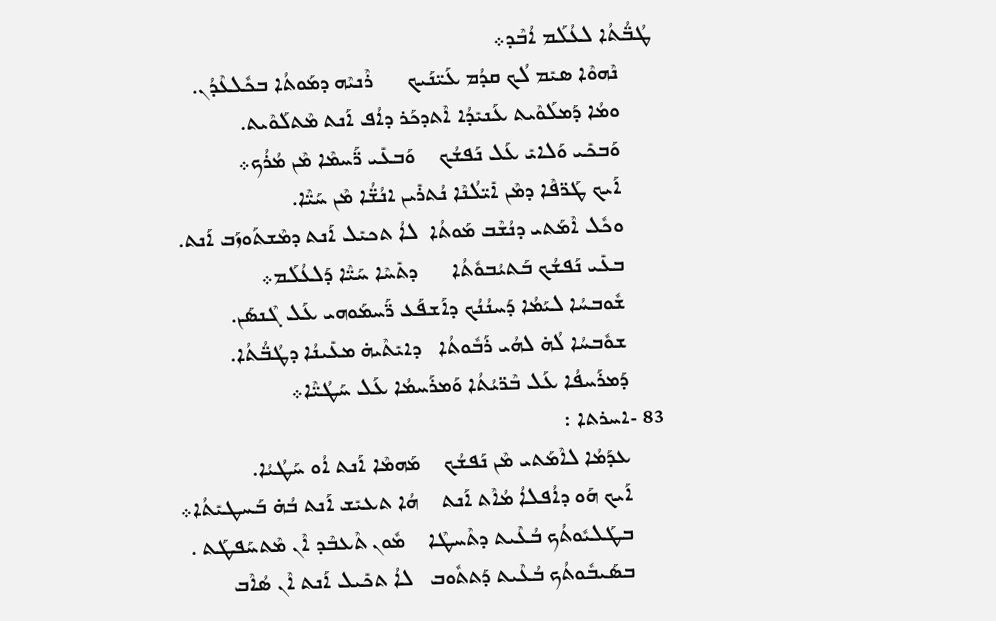ܛܳܒ̈ܳܬܳܐ ܠܥܳܠܰܡ ܐܳܒܶܕ܀
      ܢܶܗܘܶܐ ܣܝܺܡ ܠܳܟ ܩܕܳܡ ܥܰܝ̈ܢܰܝܟ      ܪܶܢܝܶܗ ܕܡܰܘܬܳܐ ܒܟܽܠܥܶܕܳܢ.
      ܘܡܳܐ ܕܰܡܠܰܘܶܝܬ ܥܰܢܝܺܕܳܐ ܐܶܬܕܟܰܪ ܕܐܳܦ ܐܰܢܬ ܡܶܬܠܰܘܶܝܬ.
      ܘܰܒܟܺܝ ܘܰܠܐܝܺ ܥܰܠ ܢܰܦܫܳܟ    ܘܰܒܥܺܝ ܪ̈ܰܚܡܶܐ ܡܶܢ ܡܳܪܳܟ܀
      ܐܰܝܟ ܛܰܪ̈ܦܶܐ ܕܡܶܢ ܐܺܝ̈ܠܳܢܶܐ ܢܳܬܪܺܝܢ ܐܢܳܫ̈ܳܐ ܡܶܢ ܚܰܝ̈ܶܐ.
      ܘܟܽܠ ܐܶܡܰܬܝ ܕܢܳܫܶܒ ܡܰܘܬܳܐ  ܠܐܳ ܬܟܝܺܠ ܐܰܢܬ ܕܡܶܫܬܰܘܙܰܒ ܐܰܢܬ.
      ܒܥܺܝ ܢܰܦܫܳܟ ܒܰܬܝܳܒܘܽܬܳܐ      ܕܬܺܚܶܐ ܚܰܝ̈ܶܐ ܕܰܠܥܳܠܰܡ܀
      ܫܽܘܒܚܳܐ ܠܝܰܡܳܐ ܕܰܚܢܳܢܳܟ ܕܐܰܫܦܰܥ ܪ̈ܰܚܡܰܘܗܝ ܥܰܠ ܓܶܢܣܰܢ.
      ܫܘܽܒܚܳܐ ܠܳܗ̇ ܠܗܳܝ ܪܰܒܽܘܬܳܐ   ܕܐܝܺܬܶܝܗ̇ ܡܥܺܝܢܳܐ ܕܛܳܒ̈ܳܬܳܐ.
      ܕܰܡܪܰܚܦܳܐ ܥܰܠ ܒܶܪ̈ܝܳܬܳܐ ܘܰܡܪܰܚܡܳܐ ܥܰܠ ܚܰܛܳܝ̈ܶܐ܀
83 -ܐܚܪܬܐ :
      ܥܕܰܡܳܐ ܠܐܶܡܰܬܝ ܡܶܢ ܢܰܦܫܳܟ    ܡܰܗܡܶܐ ܐܰܢܬ ܐܳܘ ܚܰܛܳܝܳܐ.
      ܐܰܝܟ ܗܰܘ ܕܐܳܦܠܐܳ ܡܳܐܶܬ ܐܰܢܬ    ܗܳܐ ܬܥܝܺܫ ܐܰܢܬ ܒܳܗ̇ ܒܰܚܛܝܺܬܳܐ܀
      ܒܛܰܠܝܽܘܬܳܟ ܒܳܥܶܝܬ ܕܬܶܚܛܶܐ    ܡܽܘܢ ܬܶܥܒܶܕ ܐܶܢ ܡܶܬܚܰܦܛܰܬ .
      ܒܣܰܝܒܽܘܬܳܟ ܒܳܥܶܝܬ ܕܰܬܬܽܘܒ   ܠܐܳ ܬܟܺܝܠ ܐܰܢܬ ܐܶܢ ܣܳܐܶܒ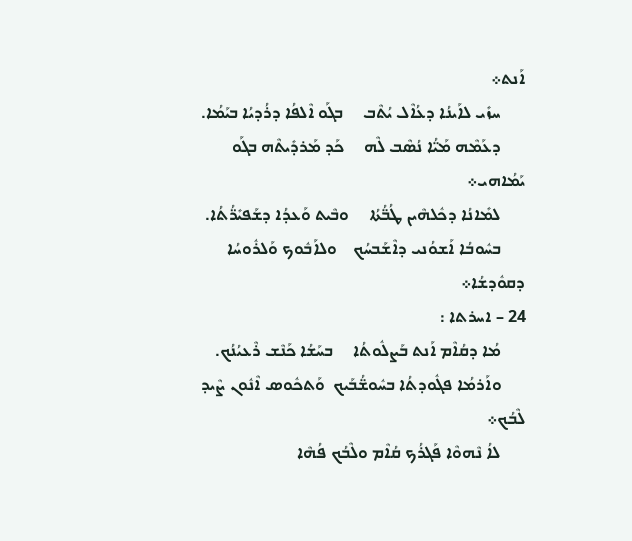ܐܰܢܬ܀
      ܚܙܺܝ ܠܐܰܝܢܳܐ ܕܥܳܐܶܠ ܝܳܬܶܒ     ܒܓܰܘ ܐܶܠܦܳܐ ܕܪܳܕܝܳܐ ܒܝܰܡܳܐ.
      ܕܥܰܡܶܗ ܡܰܝ̈ܳܐ ܢܳܣܶܒ ܠܶܗ     ܟܰܕ ܡܰܪܕܺܝܬܶܗ ܒܓܰܘ ܝܰܡܳܐܗܝ܀
      ܠܡܺܐܢܳܐ ܕܟܽܠܗܶܝܢ ܛܳܒ̈ܳܬܳܐ     ܘܒܶܝܬ ܘܰܥܕܳܐ ܕܫܰܦܝܺܪ̈ܳܬܳܐ.
      ܒܚܽܘܒܳܐ ܐܰܫܘܳܢܝ ܕܐܶܫܰܒܚܳܟ    ܘܠܐܰܒܽܘܟ ܘܰܠܪܽܘܚܳܐ ܕܩܘܽܕܫܳܐ܀
24 – ܐܚܪܬܐ :
      ܡܳܐ ܕܩܳܐܶܡ ܐܰܢܬ ܒܰܨܠܽܘܬܳܐ     ܒܚܰܫܳܐ ܟܰܢܶܫ ܪܶܥܝܳܢܳܟ.
      ܘܐܰܪܡܳܐ ܦܓܽܘܕܬܳܐ ܒܚܽܘܫ̈ܳܒܰܝܟ  ܘܰܬܟܽܘܣ ܐܶܢܽܘܢ ܨܶܝܕ ܠܶܒܳܟ܀
      ܠܐܳ ܢܶܗܘܶܐ ܦܰܓܪܳܟ ܩܳܐܶܡ ܘܠܶܒܳܟ ܦܳܗܶܐ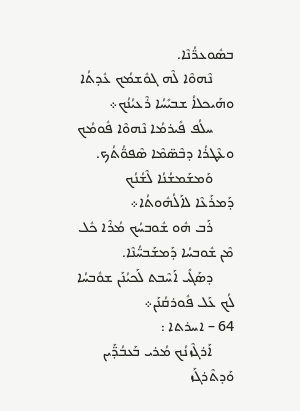ܒܣܽܘܥܪ̈ܳܢܶܐ.
      ܢܶܗܘܶܐ ܠܶܗ ܓܘܽܫܡܳܟ ܥܽܕܬܳܐ  ܘܗܰܝܟܠܐܳ ܫܒܝܺܚܳܐ ܪܶܥܝܳܢܳܟ܀
      ܚܠܳܦ ܦܺܝܪܡܳܐ ܢܶܗܘܶܐ ܦܽܘܡܳܟ  ܘܥܶܛܪܳܐ ܕܒܶܣ̈ܡܶܐ ܣܶܦܘ̈ܳܬܳܟ.
      ܘܰܡܫܰܡܫܳܢܳܐ ܠܶܫܳܢܳܟ    ܕܰܡܪܰܥܶܐ ܠܐܰܠܳܗܽܘܬܳܐ܀
      ܪܰܒ ܗܽܘ ܫܽܘܒܚܳܟ ܡܳܪܶܐ ܟܽܠ  ܡܶܢ ܫܽܘܒܚܳܐ ܕܰܡܫܰܒܚ̈ܳܢܶܐ.
      ܕܣܰܓܺܝ ܐܰܚܶܒܬ ܠܰܟܝܳܢܰܢ ܫܘܽܒܚܳܐ ܠܳܟ ܥܰܠ ܦܽܘܪܩܳܢܰܢ܀
64 – ܐܚܪܬܐ :
      ܐܰܪܓܶܙܢܳܟ ܡܳܪܝ ܒܰܥܒܳܕ̈ܰܝܢ     ܘܰܕܬܶܪܓܰܙ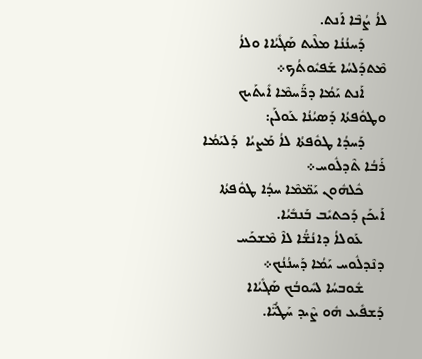ܠܐܳ ܨܳܒܶܐ ܐܰܢܬ.
      ܕܰܚܢܳܢܳܐ ܡܠܶܝܬ ܣܰܓܺܝܳܐܐ ܘܠܐܳ ܡܶܬܕܰܠܚܳܐ ܫܰܦܝܽܘܬܳܟ܀
      ܐܰܢܬ ܝܰܡܳܐ ܕܪ̈ܰܚܡܶܐ ܐܺܝܬܰܝܟ     ܘܛܘܽܦܬܳܐ ܕܰܣܝܳܢܳܐ ܥܰܘܠܰܢ:
      ܕܰܚܕܳܐ ܛܘܽܦܬܳܐ ܠܐܳ ܡܰܨܝܳܐ  ܕܰܠܝܰܡܳܐ ܪܰܒܳܐ ܬܶܕܠܽܘܚ܀
      ܟܽܠܗܽܘܢ ܝܰܡ̈ܡܶܐ ܚܕܳܐ ܛܘܽܦܬܳܐ  ܐܰܝܟܰܢ ܕܰܟܬܝܺܒ ܒܰܢܒܺܝܳܐ.
      ܥܰܘܠܐܳ ܕܐܢܳܫ̈ܳܐ ܠܐܶ ܡܶܫܟܰܚ      ܕܢܶܕܠܽܘܚ ܝܰܡܳܐ ܕܰܚܢܳܢܳܟ܀
      ܫܽܘܒܚܳܐ ܠܚܽܘܒܳܟ ܣܰܓܺܝܳܐܐ    ܕܰܫܦܺܝܥ ܗܽܘ ܨܶܝܕ ܚܰܛܳܝ̈ܶܐ.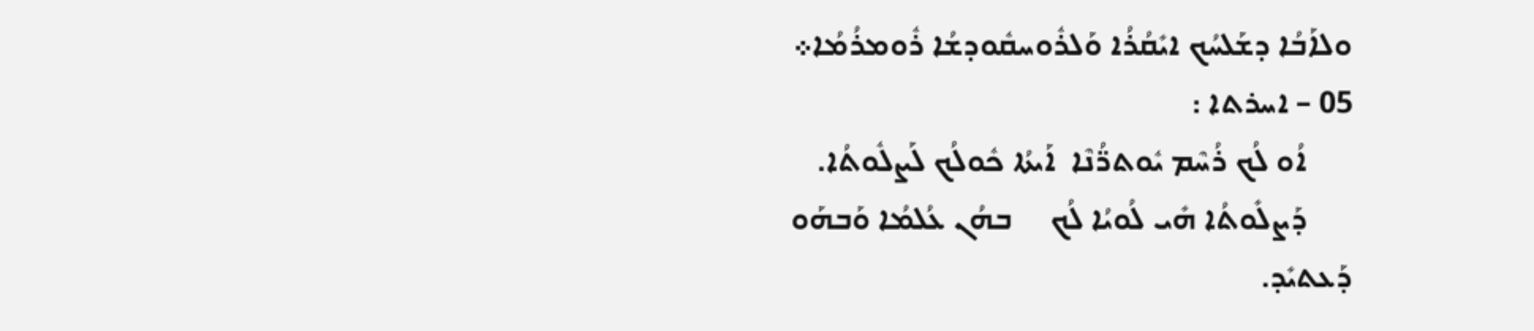ܘܠܐܰܒܳܐ ܕܫܰܠܚܳܟ ܐܝܺܩܳܪܳܐ ܘܰܠܪܽܘܚܩܽܘܕܫܳܐ ܪܽܘܡܪܳܡܳܐ܀
05 – ܐܚܪܬܐ :
      ܐܳܘ ܠܳܟ ܪܳܚܶܡ ܝܽܘܬܪ̈ܳܢܶܐ  ܐܰܝܬܳܐ ܟܽܘܠܳܟ ܠܰܨܠܽܘܬܳܐ.
      ܕܰܨܠܺܘܬܳܐ ܗܺܝ ܠܳܘܝܳܐ ܠܳܟ     ܒܗܳܢ ܥܳܠܡܳܐ ܘܰܒܗܰܘ ܕܰܥܬܝܺܕ.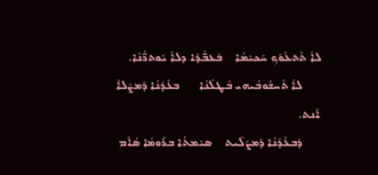ܠܐܳ ܬܶܬܥܰܘܰܟ ܚܰܟܝܺܡܳܐ    ܒܰܥܒ̈ܳܕܶܐ ܕܠܐܳ ܝܽܘܬܪ̈ܳܢܶܐ.
      ܠܐܳ ܬܶܚܫܽܘܒܳܝܗܝ ܒܶܛܠܳܢܳܐ      ܒܥܶܕܳܢܳܐ ܕܰܡܨܰܠܐܶ ܐܰܢܬ.
      ܕܰܒܥܶܕܳܢܳܐ ܕܰܡܨܰܠܶܝܬ    ܣܝܺܡܬܳܐ ܒܪܰܘܡܳܐ ܣܳܐܶܡ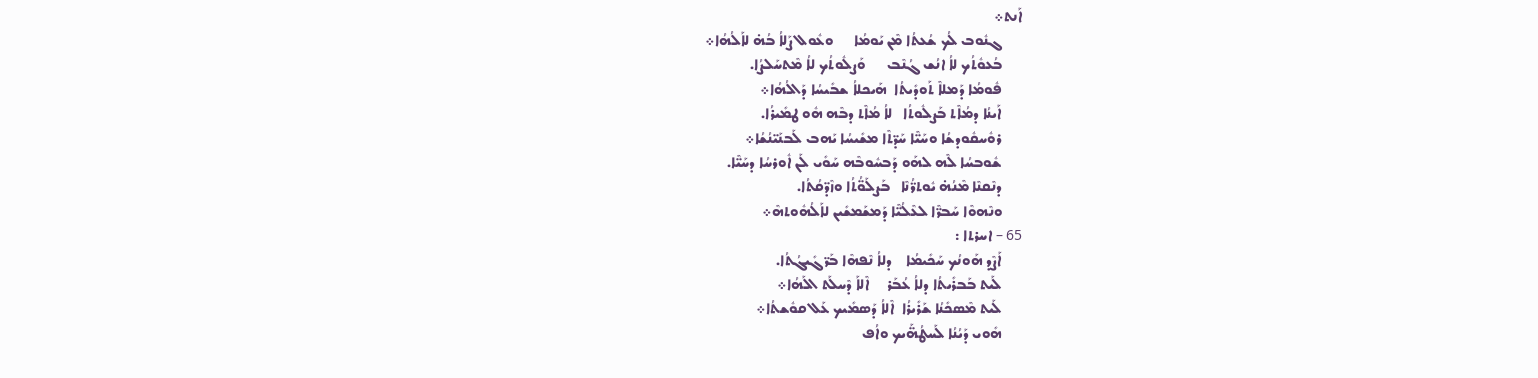ܐܰܢܬ܀
      ܓܢܽܘܒ ܠܳܟ ܫܳܥܬܳܐ ܡܶܢ ܝܰܘܡܳܐ      ܘܥܽܘܠ ܨܰܠܐܳ ܒܳܗ̇ ܠܐܰܠܳܗܳܐ܀
      ܒܳܥܘܽܬܳܟ ܠܐܳ ܐܢܳܫ ܓܳܢܶܒ      ܘܰܨܠܽܘܬܳܟ ܠܐܳ ܡܶܬܚܰܠܨܳܐ.
      ܦܽܘܡܳܐ ܕܰܡܠܐܶ ܬܰܘܕܺܝܬܳܐ  ܗܰܝܟܠܐܳ ܫܒܺܝܚܳܐ ܕܰܐܠܳܗܳܐ܀
      ܐܰܝܢܳܐ ܕܡܳܐܶܬ ܒܰܨܠܽܘܬܳܐ   ܠܐܳ ܡܳܐܶܬ ܕܒܶܗ ܗܽܘ ܛܡܺܝܪܳܐ.
      ܪܘܽܚܩܽܘܕܫܳܐ ܘܚܰܝ̈ܶܐ ܚܰܕ̈ܬܶܐ ܡܫܺܝܚܳܐ ܝܰܗܒ ܠܰܒܢܰܝ̈ܢܳܫܳܐ܀
      ܫܽܘܒܚܳܐ ܠܶܗ ܠܗܰܘ ܕܰܒܚܽܘܒܶܗ ܚܰܘܺܝ ܠܰܢ ܐܽܘܪܚܳܐ ܕܚܰܝ̈ܶܐ.
      ܕܢܶܩܢܶܐ ܡܶܢܳܗ̇ ܝܽܘܬܪ̈ܳܢܶܐ   ܒܰܨܠܰܘ̈ܳܬܳܐ ܘܙܶܕ̈ܩܳܬܳܐ.
      ܘܢܶܗܘܶܐ ܚܰܒܪ̈ܶܐ ܠܥܶܠܳܝ̈ܶܐ ܕܰܡܫܰܡܫܺܝܢ ܠܐܰܠܳܗܽܘܬܗܶ܀
65 – ܐܚܪܬܐ :
      ܐܰܨܶܕ ܗܰܘܢܳܟ ܚܰܟܺܝܡܳܐ    ܕܠܐܳ ܢܶܦܗܶܐ ܒܰܪ̈ܓܺܝܓܳܬܳܐ.
      ܠܰܝܬ ܒܰܒܪܺܝܬܳܐ ܕܠܐܳ ܥܳܒܰܪ     ܐܶܠܐܰ ܕܶܚܠܰܬ ܐܠܰܗܳܐ܀
      ܠܰܝܬ ܡܶܣܟܺܢܳܐ ܫܰܪܺܝܪܳܐ  ܐܶܠܐܳ ܕܰܣܡܺܝܟ ܥܰܠ ܩܘܽܫܬܳܐ܀
      ܗܺܘܝ ܕܰܝܳܢܳܐ ܠܰܚܛܳܗ̈ܰܝܟ ܘܐܳܦ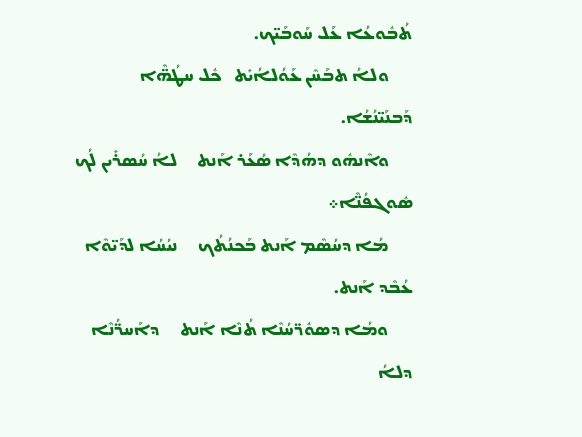ܬܳܒܽܘܥܳܐ ܥܰܠ ܚܰܘܒܰܝ̈ܟ.
      ܘܠܐܳ ܬܒܰܚܶܢ ܥܰܘܳܠܐܳܝܺܬ   ܟܽܠ ܚܛܳܗ̈ܶܐ ܕܰܒܢܰܝ̈ܢܳܫܳܐ.
      ܘܐܶܢܗܽܘ ܕܗܳܕܶܐ ܣܳܥܰܪ ܐܰܢܬ     ܠܐܳ ܚܳܣܪܺܝܢ ܠܳܟ ܣܽܘܓܦܳܢ̈ܶܐ܀
      ܡܳܐ ܕܚܳܣܶܡ ܐܰܢܬ ܒܰܟܢܳܬܳܟ     ܢܝܳܚܳܐ ܠܕܰܝ̈ܘܶܐ ܥܳܒܶܕ ܐܰܢܬ.
      ܘܡܳܐ ܕܣܘܽܪ̈ܚܳܢܶܐ ܬܳܢܶܐ ܐܰܢܬ     ܕܐܰܚܪ̈ܳܢܶܐ ܕܠܐܳ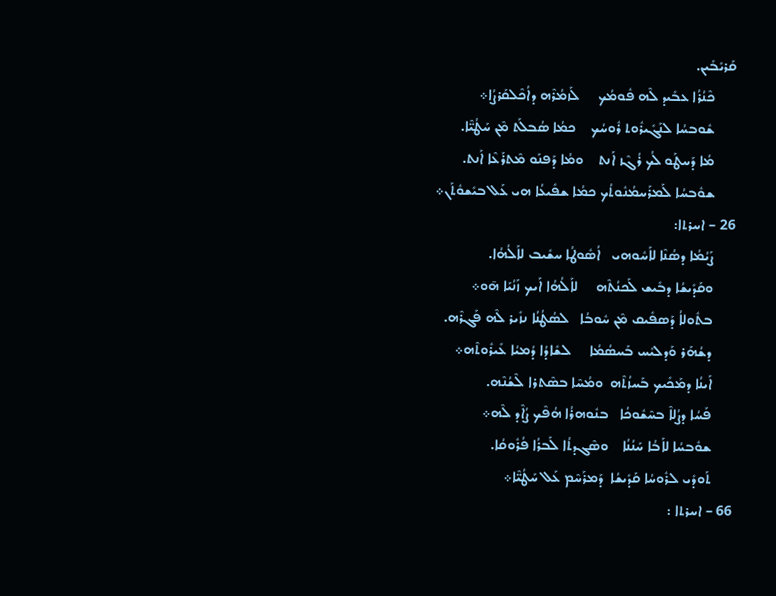ܩܰܪܝܺܒܺܝܢ.
      ܟܶܢܳܪܳܐ ܥܒܺܝܕ ܠܶܗ ܦܽܘܡܳܟ     ܠܰܙܡܳܪܶܗ ܕܐܳܟܶܠܩܰܪܨܳܐ܀
      ܫܽܘܒܚܳܐ ܠܢܰܓܺܝܪܽܘܬ ܪܽܘܚܳܟ    ܟܡܳܐ ܣܳܒܠܰܬ ܡܶܢ ܚܰܛܳܝ̈ܶܐ.
      ܡܳܐ ܕܰܚܛܰܘ ܠܳܟ ܪܳܓܶܙ ܐܰܢܬ    ܘܡܳܐ ܕܰܦܢܰܘ ܡܶܬܪܰܥܶܐ ܐܰܢܬ.
      ܫܘܽܒܚܳܐ ܠܰܡܪܰܚܡܳܢܽܘܬܳܟ ܟܡܳܐ ܫܦܺܝܥܳܐ ܗܝ ܥܰܠ ܒܝܺܫܘܽܬܰܢ܀
26 – ܐܚܪܬܐ:
      ܨܰܝܳܡܳܐ ܕܣܳܢܶܐ ܠܐܰܚܽܘܗܝ   ܐܳܣܽܘܛܳܐ ܚܫܺܝܒ ܠܐܰܠܳܗܳܐ.
      ܘܩܰܕܺܝܫܳܐ ܕܒܺܝܫ ܠܰܟܢܳܬܶܗ     ܠܐܰܠܳܗܳܐ ܐܰܝܟ ܙܰܢܳܝܰܐ ܗ̄ܘ܀
      ܒܬܽܘܠܐܳ ܕܰܣܦܺܝܩ ܡܶܢ ܚܽܘܒܳܐ   ܠܣܳܛܳܢܳܐ ܢܙܺܝܪ ܠܶܗ ܦܰܓܪܶܗ.
      ܕܫܳܗܰܪ ܘܰܕܠܝܺܚ ܒܰܚܣܳܡܳܐ     ܠܫܺܐܕܳܐ ܕܳܡܝܳܐ ܥܺܝܪܽܘܬܶܗ܀
      ܐܰܝܢܳܐ ܕܡܰܟܺܝܟ ܒܰܚܙܳܬܶܗ  ܘܡܳܚܶܐ ܒܣܶܬܪܐ ܠܶܫܳܢܶܗ.
      ܦܰܚܳܐ ܕܨܳܠܐܶ ܒܚܶܫܽܘܟܳܐ   ܒܢܽܘܗܪܳܐ ܗܳܦܶܟ ܨܳܐܶܕ ܠܶܗ܀
      ܫܘܽܒܚܳܐ ܠܐܰܒܳܐ ܚܰܢܳܢܳܐ    ܘܣܶܓܕܬܳܐ ܠܰܒܪܳܐ ܦܳܪܽܘܩܳܐ.
      ܬܰܘܕܺܝ ܠܪܽܘܚܳܐ ܩܰܕܺܝܫܳܐ  ܕܰܡܪܰܚܶܡ ܥܰܠ ܚܰܛܳܝ̈ܶܐ܀
66 – ܐܚܪܬܐ :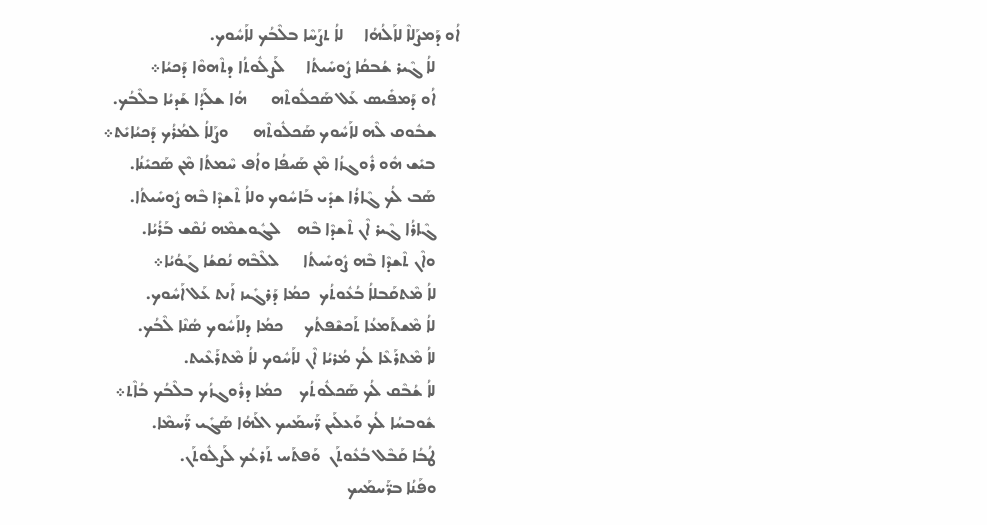ܐܳܘ ܕܰܡܨܰܠܐܶ ܠܐܰܠܳܗܳܐ     ܠܐܳ ܬܨܰܚܶܐ ܒܠܶܒܳܟ ܠܐܰܚܽܘܟ.
      ܠܐܳ ܓܶܝܪ ܫܳܒܩܳܐ ܨܽܘܚܺܝܬܳܐ     ܠܰܨܠܽܘܬܳܐ ܕܬܶܗܘܶܐ ܕܰܟܝܳܐ܀
      ܐܳܘ ܕܰܡܦܺܝܣ ܥܰܠ ܣܰܟܠܽܘܬܶܗ      ܗܳܐ ܫܠܰܕܳܐ ܫܰܕܝܳܐ ܒܠܶܒܳܟ.
      ܫܒܽܘܩ ܠܶܗ ܠܐܰܚܽܘܟ ܣܰܟܠܽܘܬܶܗ      ܘܨܰܠܐܳ ܠܡܳܪܳܟ ܕܰܟܝܳܐܝܺܬ܀
      ܒܝܺܫ ܗܽܘ ܪܽܘܓܙܳܐ ܡܶܢ ܣܰܝܦܳܐ ܘܐܳܦ ܚܶܡܬܳܐ ܡܶܢ ܣܰܟܝܺܢܳܐ.
      ܣܰܒ ܠܳܟ ܓܶܐܪܳܐ ܫܕܺܝ ܒܰܐܚܽܘܟ ܘܠܐܳ ܬܶܫܕܶܐ ܒܶܗ ܨܽܘܚܺܝܬܳܐ.
      ܓܶܐܪܳܐ ܓܶܝܪ ܐܶܢ ܬܶܫܕܶܐ ܒܶܗ    ܠܓܽܘܫܡܶܗ ܢܳܩܶܫ ܒܰܪܳܝܳܐ.
      ܘܐܶܢ ܬܶܫܕܶܐ ܒܶܗ ܨܽܘܚܺܝܬܳܐ      ܠܠܶܒܶܗ ܢܳܩܫܳܐ ܓܰܘܳܝܳܐ܀
      ܠܐܳ ܡܶܬܩܰܒܠܐܳ ܒܳܥܽܘܬܳܟ  ܟܡܳܐ ܕܰܪܓܺܝܙ ܐܰܢܬ ܥܰܠ ܐܰܚܽܘܟ.
      ܠܐܳ ܡܶܫܬܰܡܥܳܐ ܬܰܟܫܶܦܬܳܟ     ܟܡܳܐ ܕܠܐܰܚܽܘܟ ܣܳܢܶܐ ܠܶܒܳܟ.
      ܠܐܳ ܡܶܬܪܰܥܶܐ ܠܳܟ ܡܳܪܝܳܐ ܐܶܢ ܠܐܰܚܽܘܟ ܠܐܳ ܡܶܬܪܰܥܶܝܬ.
      ܠܐܳ ܫܳܒܶܩ ܠܳܟ ܣܰܟܠܽܘܬܳܟ    ܟܡܳܐ ܕܪܽܘܓܙܳܟ ܒܠܶܒܳܟ ܒܳܐܶܬ܀
      ܫܽܘܒܚܳܐ ܠܳܟ ܘܰܥܠܰܝܢ ܪ̈ܰܚܡܰܝܟ ܐܠܰܗܳܐ ܣܰܓܺܝ ܪ̈ܰܚܡܶܐ.
      ܛܳܒܳܐ ܩܰܒܶܠ ܒܳܥܽܘܬܰܢ  ܘܰܦܬܰܚ ܬܰܪܥܳܟ ܠܰܨܠܽܘܬܰܢ.
      ܘܦܰܢܳܐ ܒܪ̈ܰܚܡܰܝܟ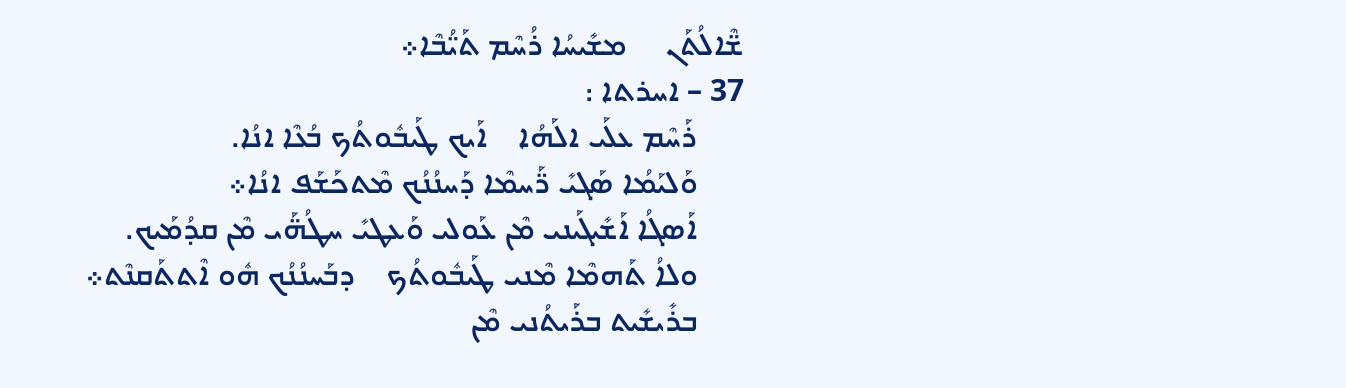ܫ̈ܶܐܠܳܬܰܢ     ܡܫܺܝܚܳܐ ܪܳܚܶܡ ܬܰܝ̈ܳܒܶܐ܀
37 – ܐܚܪܬܐ :
      ܪܰܚܶܡ ܥܠܰܝ ܐܠܰܗܳܐ    ܐܰܝܟ ܛܰܝܒܽܘܬܳܟ ܒܳܥܶܐ ܐܢܳܐ.
      ܘܰܠܝܰܡܳܐ ܣܰܓܝܺ ܪ̈ܰܚܡܶܐ ܕܰܚܢܳܢܳܟ ܡܶܬܟܰܫܰܦ ܐܢܳܐ܀
      ܐܰܣܓܳܐ ܐܰܫܺܝܓܰܝܢܝ ܡܶܢ ܥܰܘܠܝ ܘܰܥܛܝܺ ܚܛܳܗ̈ܰܝ ܡܶܢ ܩܕܳܡܰܝܟ.
      ܘܠܐܳ ܬܰܗܡܶܐ ܡܶܢܝ ܛܰܝܒܽܘܬܳܟ    ܕܒܰܚܢܳܢܳܟ ܗܽܘ ܐܶܬܬܰܩܢܶܬ܀
      ܒܪܺܝܫܺܝܬ ܒܪܰܝܬܳܢܝ ܡܶܢ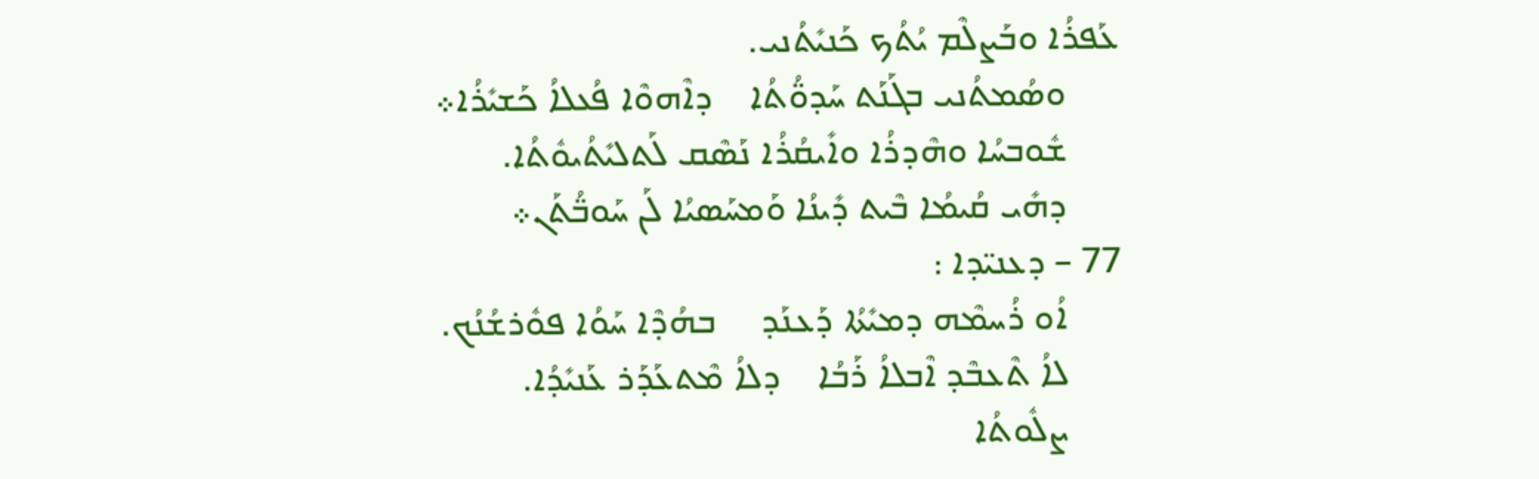ܥܰܦܪܳܐ ܘܒܰܨܠܶܡ ܝܳܬܳܟ ܟܰܢܝܺܬܳܢܝ.
      ܘܣܳܡܬܳܢܝ ܒܓܰܢܰܬ ܚܰܕܘ̈ܳܬܳܐ    ܕܐܶܗܘܶܐ ܦܳܥܠܐܳ ܟܰܫܝܺܪܳܐ܀
      ܫܽܘܒܚܳܐ ܘܗܶܕܪܳܐ ܘܐܺܝܩܳܪܳܐ ܢܰܣܶܩ ܠܰܬܠܝܺܬܳܝܘܽܬܳܐ.
      ܕܗܺܝ ܩܳܝܡܳܐ ܒܶܝܬ ܕܺܝܢܳܐ ܘܰܡܚܰܣܝܳܐ ܠܰܢ ܚܰܘܒ̈ܳܬܰܢ܀
77 – ܕܥܢܝ̈ܕܐ :
      ܐܳܘ ܪܳܚܡܶܗ ܕܡܝܺܬܳܐ ܕܰܥܢܰܕ     ܒܗܳܕܶܐ ܚܰܘܳܐ ܦܘܽܪܫܳܢܳܟ.
      ܠܐܳ ܬܶܥܒܶܕ ܐܶܒܠܐܳ ܪܰܒܳܐ    ܕܠܐܳ ܡܶܬܥܰܕܰܪ ܥܰܢܝܺܕܳܐ.
      ܨܠܽܘܬܳܐ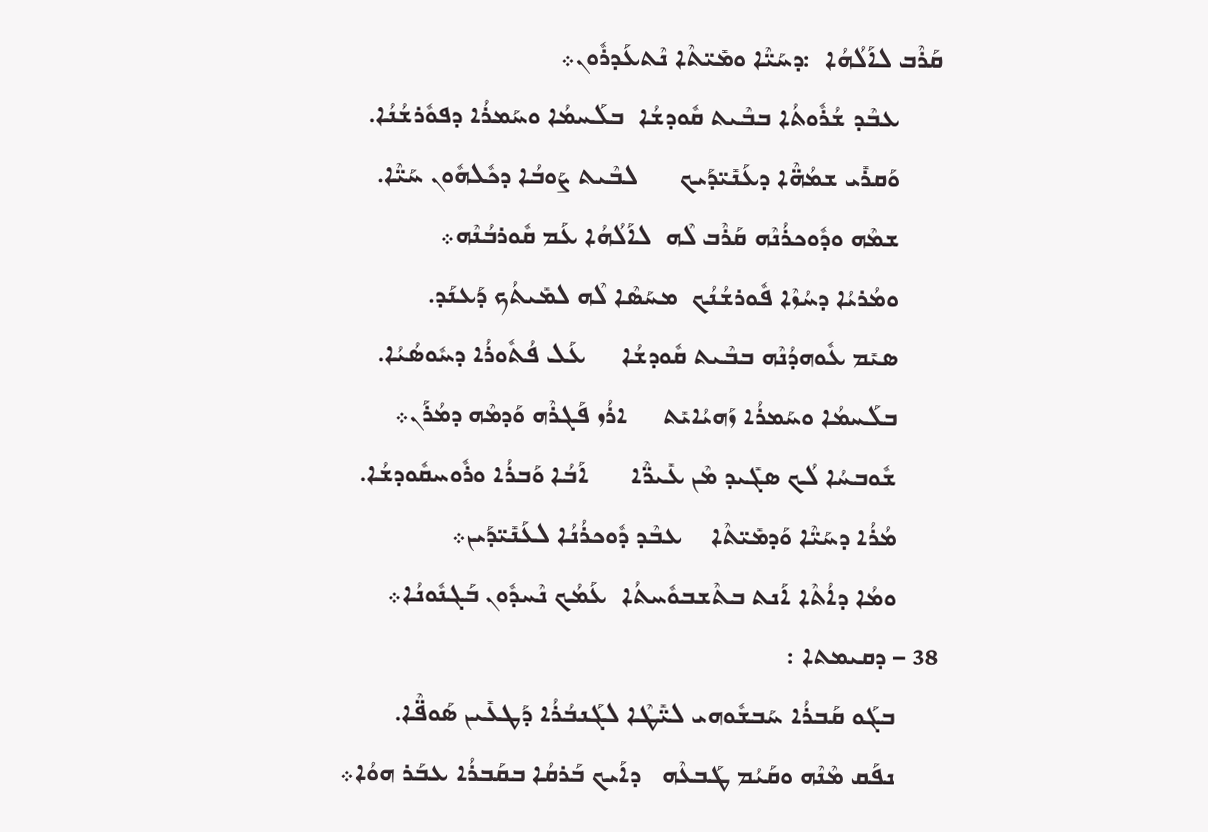ܩܰܪܶܒ ܠܐܰܠܳܗܳܐ  :ܕܚܰܝ̈ܶܐ ܘܡܺܝ̈ܬܶܐ ܢܶܬܥܰܕܪܽܘܢ܀
      ܥܒܶܕ ܫܳܪܽܘܬܳܐ ܒܒܶܝܬ ܩܽܘܕܫܳܐ  ܒܠܰܚܡܳܐ ܘܚܰܡܪܳܐ ܕܦܘܽܪܫܳܢܳܐ.
      ܘܰܩܪܺܝ ܫܡܳܗ̈ܶܐ ܕܥܰܢܺܝ̈ܕܰܝܟ      ܠܒܶܝܬ ܨܰܘܒܳܐ ܕܟܽܠܗܽܘܢ ܚܰܝ̈ܶܐ.
      ܫܡܶܗ ܘܕܽܘܟܪܳܢܶܗ ܩܰܪܶܒ ܠܶܗ  ܠܐܰܠܳܗܳܐ ܥܰܡ ܩܽܘܪܒܳܢܶܗ܀
      ܘܡܳܪܝܳܐ ܕܚܳܙܶܐ ܦܽܘܪܫܳܢܳܟ  ܡܚܰܣܶܐ ܠܶܗ ܠܡܺܝܬܳܟ ܕܰܥܢܰܕ.
      ܣܝܺܡ ܥܽܘܗܕܳܢܶܗ ܒܒܶܝܬ ܩܽܘܕܫܳܐ     ܥܰܠ ܦܳܬܽܘܪܳܐ ܕܚܽܘܣܳܝܳܐ.
      ܒܠܰܚܡܳܐ ܘܚܰܡܪܳܐ ܙܰܗܝܳܐܝܺܬ     ܐܪܳܙ ܦܰܓܪܶܗ ܘܰܕܡܶܗ ܕܡܳܪܰܢ܀
      ܫܽܘܒܚܳܐ ܠܳܟ ܣܓܺܝܕ ܡܶܢ ܥܺܝܪ̈ܶܐ      ܐܰܒܳܐ ܘܰܒܪܳܐ ܘܪܽܘܚܩܽܘܕܫܳܐ.
      ܡܳܪܳܐ ܕܚܰܝ̈ܶܐ ܘܰܕܡܺܝ̈ܬܶܐ    ܥܒܶܕ ܕܽܘܟܪܳܢܳܐ ܠܥܰܢܺܝ̈ܕܰܝܢ܀
      ܘܡܳܐ ܕܐܳܬܶܐ ܐܰܢܬ ܒܬܶܫܒܘܽܚܬܳܐ  ܥܰܡܳܟ ܢܶܚܕܽܘܢ ܒܰܓܢܽܘܢܳܐ܀
38 – ܕܩܝܡܬܐ :
      ܒܓܰܘ ܩܰܒܪܳܐ ܚܰܒܫܽܘܗܝ ܠܝ̈ܺܛܶܐ ܠܓܰܢܒܳܪܳܐ ܕܰܛܥܺܝܢ ܣܰܘܦ̈ܶܐ.
      ܢܦܰܩ ܡܶܢܶܗ ܘܩܰܝܳܡ ܛܰܒܥܶܗ   ܕܐܰܝܟ ܒܰܪܩܳܐ ܒܩܰܒܪܳܐ ܥܒܰܪ ܗܘܳܐ܀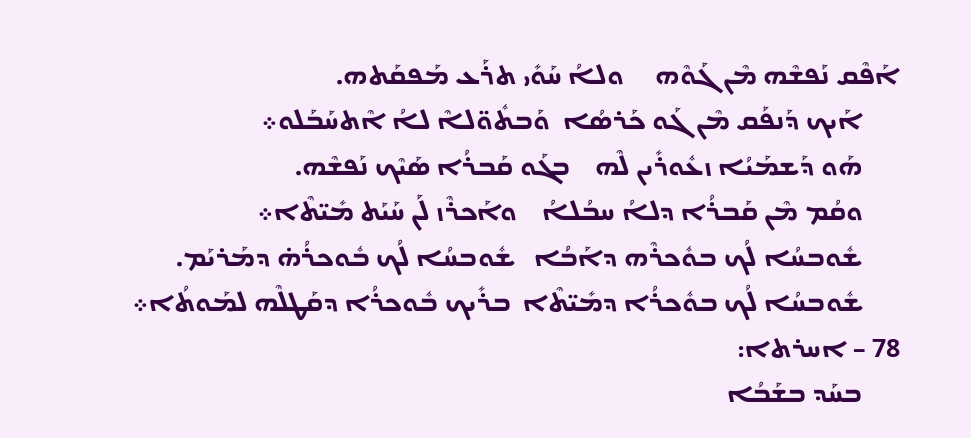ܐܰܦܶܩ ܢܰܦܫܶܗ ܡܶܢ ܓܰܘܶܗ     ܘܠܐܳ ܚܰܘܺܝ ܬܪܰܥ ܡܰܦܩܰܬܗ.
      ܐܰܝܟ ܕܰܢܦܰܩ ܡܶܢ ܓܰܘ ܟܰܪܣܳܐ  ܘܰܒܬܽܘ̈ܠܐܶ ܠܐܳ ܐܶܬܚܰܒܰܠܘ܀
      ܗܰܘ ܕܰܫܡܰܝܳܐ ܙܥܽܘܪܺܝܢ ܠܶܗ    ܒܓܰܘ ܩܰܒܪܳܐ ܣܰܝܶܟ ܢܰܦܫܶܗ.
      ܘܩܳܡ ܡܶܢ ܩܰܒܪܳܐ ܕܠܐܳ ܚܒܳܠܐܳ    ܘܐܰܟܪܶܙ ܠܰܢ ܚܰܝܰܬ ܡܺܝ̈ܬܶܐ܀
      ܫܽܘܒܚܳܐ ܠܳܟ ܒܘܽܟܪܶܗ ܕܐܰܒܳܐ   ܫܽܘܒܚܳܐ ܠܳܟ ܒܽܘܟܪܳܗ̇ ܕܡܰܪܝܰܡ.
      ܫܽܘܒܚܳܐ ܠܳܟ ܒܘܽܟܪܳܐ ܕܡܺܝ̈ܬܶܐ  ܒܪܺܝܟ ܒܽܘܟܪܳܐ ܕܩܰܛܠܶܗ ܠܡܰܘܬܳܐ܀
78 – ܐܚܪܬܐ:
      ܒܚܰܕ ܒܫܰܒܳܐ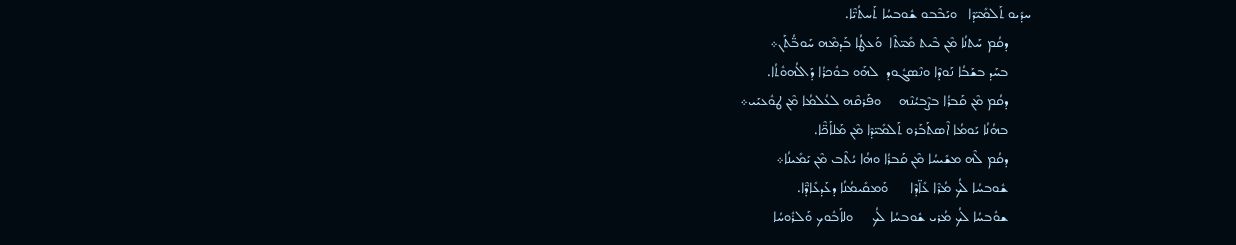ܚܕܺܝܘ ܬܰܠܡܺܝ̈ܕܶܐ   ܘܝܰܒܶܒܘ ܫܽܘܒܚܳܐ ܬܰܚܬܳܝ̈ܶܐ.
      ܕܩܳܡ ܚܰܬܢܳܐ ܡܶܢ ܒܶܝܬ ܡܺܝ̈ܬܶܐ  ܘܰܥܛܳܐ ܒܰܕܡܶܗ ܚܰܘܒ̈ܳܬܰܢ܀
      ܒܚܰܕ ܒܫܰܒܳܐ ܢܰܘܕܶܐ ܘܢܶܣܓܽܘܕ  ܠܗܰܘ ܒܘܽܟܪܳܐ ܕܰܐܠܳܗܘܽܬܳܐ.
      ܕܩܳܡ ܡܶܢ ܩܰܒܪܳܐ ܒܨܶܒܝܳܢܶܗ     ܘܦܰܪܩܶܗ ܠܥܳܠܡܳܐ ܡܶܢ ܛܘܽܥܝܰܝ܀
      ܒܗܳܢܳܐ ܝܰܘܡܳܐ ܐܶܣܬܰܒܰܪܘ ܬܰܠܡܺܝ̈ܕܶܐ ܡܶܢ ܡܰܠܐܰܟ̈ܶܐ.
      ܕܩܳܡ ܠܶܗ ܡܫܺܝܚܳܐ ܡܶܢ ܩܰܒܪܳܐ ܘܗܳܐ ܝܳܬܶܒ ܡܶܢ ܝܰܡܺܝܢܳܐ܀
      ܫܽܘܒܚܳܐ ܠܳܟ ܡܳܪܶܐ ܥܺܐ̈ܕܶܐ      ܘܰܡܩܺܝܡܳܢܳܐ ܕܥܰܕܥܺܐܕ̈ܶܐ.
      ܫܘܽܒܚܳܐ ܠܳܟ ܡܳܪܝ ܫܽܘܒܚܳܐ ܠܳܟ     ܘܠܐܰܒܽܘܟ ܘܰܠܪܽܘܚܳܐ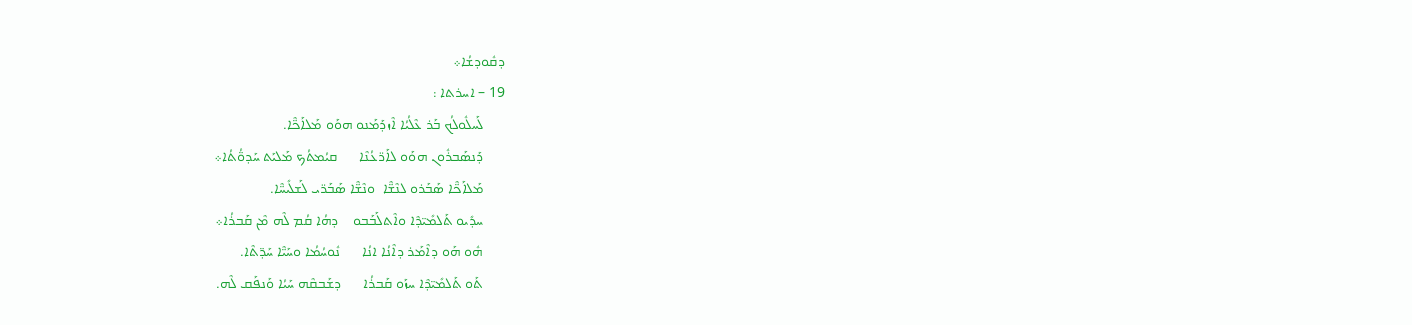ܕܩܽܘܕܫܳܐ܀
19 – ܐܚܪܬܐ :
      ܠܰܚܠܽܘܠܳܟ ܒܰܪ ܥܶܠܳܝܳܐ ܐܶܙܕܰܡܰܢܘ ܗܘܰܘ ܡܰܠܐܰܟ̈ܶܐ.
      ܕܰܢܣܰܒܪܽܘܢ ܗܘܰܘ ܠܐܰܪ̈ܥܳܢܶܐ      ܩܝܳܡܬܳܟ ܡܰܠܝܰܬ ܚܰܕܘ̈ܳܬܳܐ܀
      ܡܰܠܐܰܟ̈ܶܐ ܣܰܒܰܪܘ ܠܢܶܫ̈ܶܐ  ܘܢܶܫ̈ܶܐ ܣܰܒܰܪ̈ܝ ܠܰܫܠܺܝܚ̈ܶܐ.
      ܚܕܺܝܘ ܬܰܠܡܺܝ̈ܕܶܐ ܘܐܶܬܠܰܒܰܒܘ    ܕܗܳܐ ܩܳܡ ܠܶܗ ܡܶܢ ܩܰܒܪܳܐ܀
      ܗܽܘ ܗܰܘ ܕܐܶܡܰܪ ܕܐܶܢܳܐ ܐܢܳܐ      ܢܽܘܚܳܡܳܐ ܘܚܰܝ̈ܶܐ ܚܰܕ̈ܬܶܐ.
      ܬܰܘ ܬܰܠܡܺܝ̈ܕܶܐ ܚܙܰܘ ܩܰܒܪܳܐ      ܕܫܰܒܩܶܗ ܚܰܝܳܐ ܘܰܢܦܰܩ ܠܶܗ.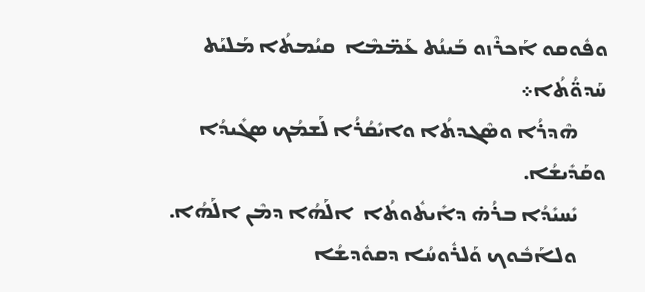ܘܦܽܘܩܘ ܐܰܟܪܶܙܘ ܒܰܝܢܳܬ ܥܰܡ̈ܡܶܐ  ܩܝܳܡܬܳܐ ܡܰܠܝܰܬ ܚܰܕܘ̈ܳܬܳܐ܀
      ܗܶܕܪܳܐ ܘܣܶܓܕܬܳܐ ܘܐܝܺܩܳܪܳܐ ܠܰܫܡܳܟ ܣܓܺܝܕܳܐ ܘܩܰܕܺܝܫܳܐ.
      ܝܺܚܝܺܕܳܐ ܒܪܳܗ̇ ܕܐܺܝܬܽܘܬܳܐ  ܐܠܰܗܳܐ ܕܡܶܢ ܐܠܰܗܳܐ.
      ܘܠܐܰܒܽܘܟ ܘܰܠܪܽܘܚܳܐ ܕܩܘܽܕܫܳܐ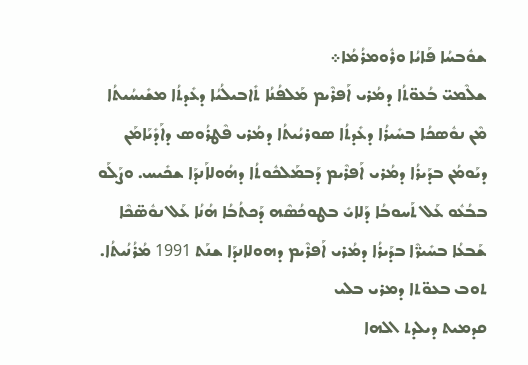ܫܘܽܒܚܳܐ ܦܰܐܝܳܐ ܘܪܽܘܡܪܳܡܳܐ܀
ܫܠܶܡܝ̈ ܒܳܥܘ̈ܬܳܐ ܕܡܳܪܝ ܐܰܦܪܶܝܡ ܡܰܠܦܳܢܳܐ ܬܺܐܒܝܠܳܝܳܐ ܕܥܺܕܬܳܐ ܡܫܺܝܚܳܝܬܳܐ ܡܶܢ ܢܘܽܣܟܳܐ ܒܚܺܝܪܳܐ ܕܥܺܕܬܳܐ ܣܘܪܝܳܝܬܳܐ ܕܡܳܪܝ ܦܶܛܪܳܘܣ ܕܐܰܕܺܝܰܐܡܰܢ ܕܝܰܘܡܳܢ ܒܕܰܝܪܳܐ ܕܡܳܪܝ ܐܰܦܪܶܝܡ ܕܰܒܡܰܠܟܽܘܬܳܐ ܕܗܳܘܠܐܰܢܕܰܐ ܫܟܺܝܚ. ܘܨܰܠܰܘ ܒܒܳܥܽܘ ܥܰܠ ܬܰܚܘܒܳܐ ܕܰܠܐܝܺ ܒܛܘܟܳܣܶܗ ܕܰܟܬܳܒܳܐ ܗܳܢܳܐ ܥܰܠ ܢܘܽܣ̈ܟܶܐ ܫܰܒܥܳܐ ܒܚܺܝܪ̈ܶܐ ܒܕܰܝܪܳܐ ܕܡܳܪܝ ܐܰܦܪܶܝܡ ܕܗܘܠܐܢܕܰܐ ܫܢܰܬ 1991 ܡܳܪܳܢܳܝܬܳܐ.
ܬܘܒ ܒܥܘ̈ܬܐ ܕܡܪܝ ܒܠܝ
ܩܕܡܝܬ ܕܝܠܕܬ ܐܠܗܐ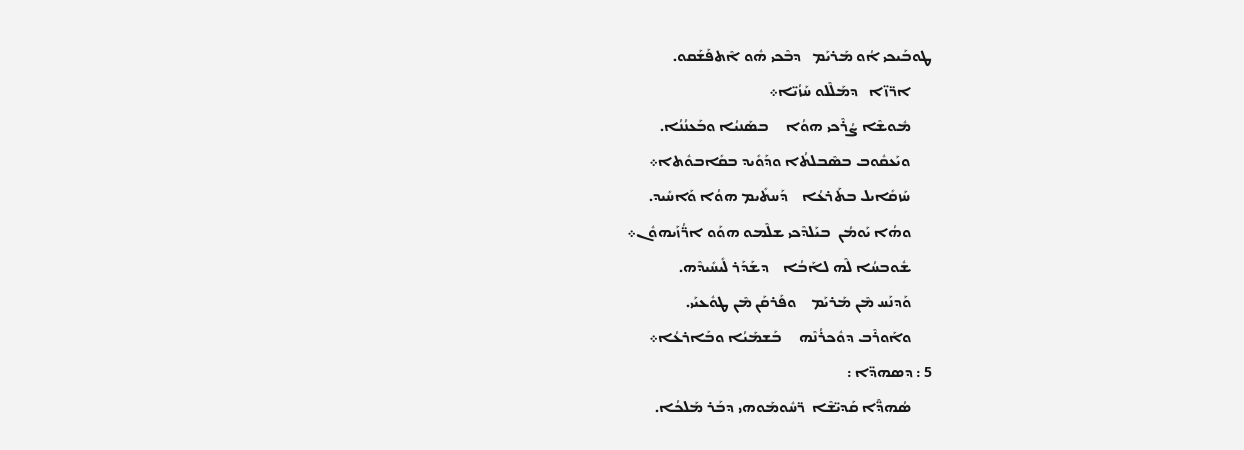ܛܘܒܰܝܟܝ ܐܳܘ ܡܰܪܝܰܡ   ܕܒܶܟܝ ܗܽܘ ܐܶܬܦܰܫܰܩܘ.
      ܐܪ̈ܙ̈ܐ   ܕܡܰܠܶܠܘ ܚܰܙܳܝ̈ܐ܀
      ܡܽܘܫܶܐ ܨܳܪܶܟܝ ܗܘܳܐ     ܒܣܰܢܝܳܐ ܘܒܰܥܢܳܢܳܐ.
      ܘܝܰܥܩܽܘܒ ܒܣܶܒܠܬܳܐ ܘܕܰܘܺܝܕ ܒܩܺܐܒܘܽܬܐ܀
      ܚܰܙܩܺܐܝܠ ܒܬܰܪܥܳܐ    ܕܰܚܬܺܝܡ ܗܘܳܐ ܘܰܐܚܺܝܕ.
      ܘܗܳܐ ܝܰܘܡܳܢ  ܒܝܰܠܕܶܟܝ ܫܠܶܡܘ ܗܘܰܘ ܐܪ̈ܳܙܰܝܗܘܽܢ܀
      ܫܽܘܒܚܳܐ ܠܶܗ ܠܐܰܒܳܐ    ܕܫܰܕܰܪ ܠܺܝܚܺܝܕܶܗ.
      ܘܰܕܢܰܚ ܡܶܢ ܡܰܪܝܰܡ    ܘܦܰܪܩܰܢ ܡܶܢ ܛܘܽܥܝܰܝ.
      ܘܐܰܘܪܶܒ ܕܘܽܟܪܳܢܶܗ     ܒܰܫܡܰܝܳܐ ܘܒܰܐܪܥܳܐ܀
5 : ܕܣܗܕ̈ܐ :
      ܣܳܗܕ̈ܶܐ ܩܰܕܝ̈ܫܶܐ  ܪ̈ܚܽܘܡܰܘܗܝ ܕܒܰܪ ܡܰܠܟܳܐ.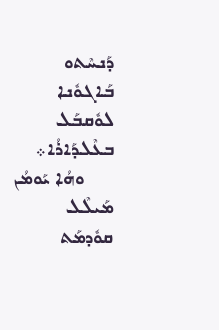ܕܰܢܚܶܬܘ ܒܰܐܓܘܽܢܐ    ܠܘܽܩܒܰܠ ܒܥܶܠܕܰܐܪܳܐ܀
      ܘܗܳܐ ܝܰܘܡܳܢ ܡܰܝܠܶܠ  ܩܘܽܕܡܰܬ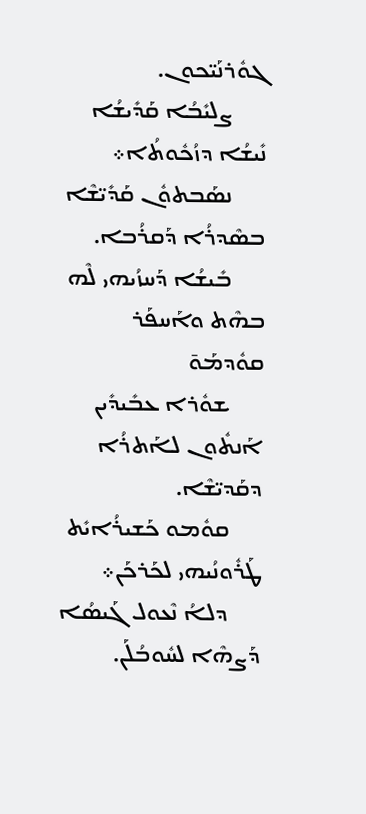ܓܘܽܪܢܰܝ̈ܟܘܢ.
      ܨܠܝܺܒܳܐ ܩܰܕܺܝܫܳܐ ܢܺܝܫܳܐ ܕܙܳܟܽܘܬܳܐ܀
      ܢܣܰܒܬܘܽܢ ܩܰܕܺܝ̈ܫܶܐ    ܒܣܶܕܪܳܐ ܕܰܩܪܳܒܐ.
      ܒܺܝܫܳܐ ܕܰܚܙܳܝܗܝ ܠܶܗ   ܒܗܶܬ ܘܐܰܚܦܰܪ ܩܘܽܕܡܰܘ̄
      ܫܘܽܪܐ ܥܒܺܝܕܺܝܢ ܐܰܢܬܽܘܢ ܠܐܰܬܪܳܐ ܕܩܰܕܝ̈ܫܶܐ.
      ܩܘܽܡܘ ܟܰܫܝܪܳܐܝܺܬ     ܛܰܪܽܘܢܳܝܗܝ ܠܟܰܪܟܰܢ܀
      ܕܠܐܳ ܢܶܥܘܠ ܓܰܝܣܳܐ   ܕܰܨܗܶܐ ܠܚܽܘܒܳܠܰܢ.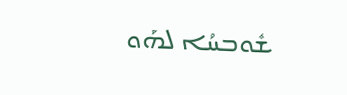ܫܽܘܒܚܳܐ ܠܗܰܘ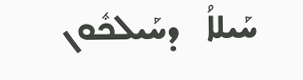ܚܰܝܠܐܳ   ܕܚܰܝܠܟܽܘܢ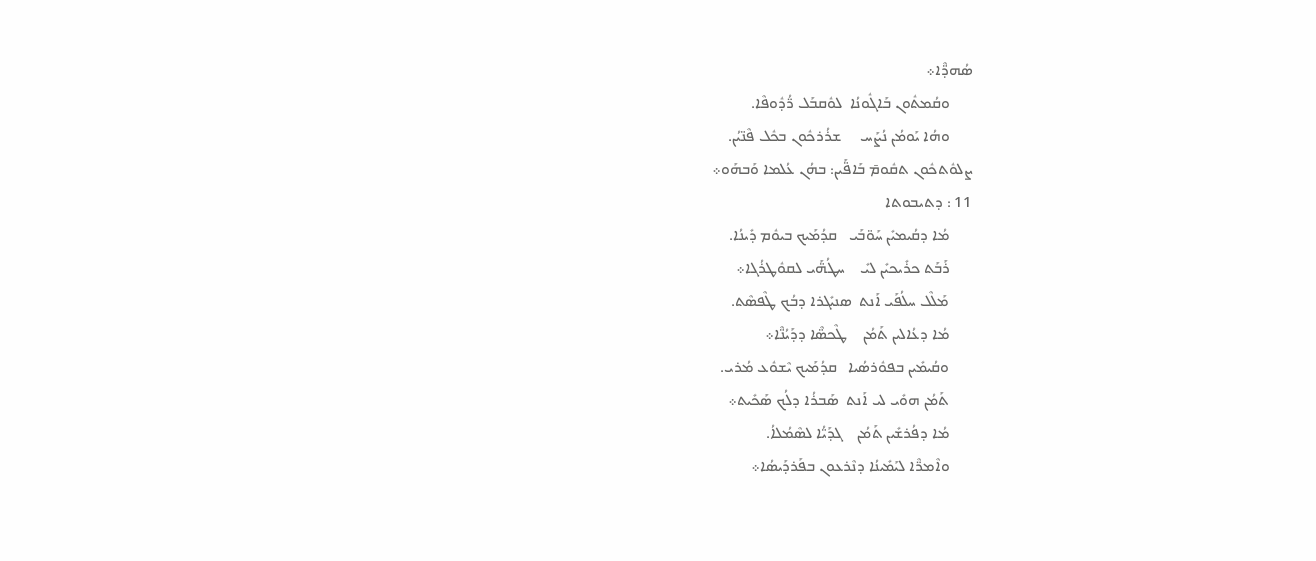ܣܳܗܕ̈ܶܐ܀
      ܘܩܳܡܬܽܘܢ ܒܰܐܓܽܘܢܳܐ  ܠܘܽܩܒܰܠ ܪ̈ܳܕܽܘܦܶܐ.
      ܘܗܳܐ ܝܰܘܡܳܢ ܢܳܨܰܚ     ܫܪܳܪܟܽܘܢ ܒܟܽܠ ܦܶܢ̈ܝܳܢ.
ܨܠܘܽܬܟܽܘܢ ܬܩܽܘܡ̄ ܒܰܐܦ̈ܰܝܢ: ܒܗܳܢ ܥܳܠܡܐ ܘܰܒܗܰܘ܀
11 : ܕܬܝܒܘܬܐ
      ܡܳܐ ܕܩܳܝܡܝܺܢ ܚܰܘ̈ܒܰܝ   ܩܕܳܡܰܝܟ ܒܝܘܽܡ ܕܺܝܢܳܐ.
      ܪܰܒܰܬ ܟܪܺܝܟܝܺܢ ܠܝܺ    ܚܛܳܗ̈ܰܝ ܠܩܘܽܛܪܳܓܐ܀
      ܡܰܠܶܠ ܚܠܳܦܰܝ ܐܰܢܬ  ܣܢܝܺܓܪܐ ܕܒܳܟ ܛܶܦܣܶܬ.
      ܡܳܐ ܕܥܳܐܠܝܢ ܬܰܡܳܢ    ܛܶܟܣ̈ܶܐ ܕܕܰܝܳܢ̈ܶܐ܀
      ܘܩܳܝܡܺܝܢ ܒܦܘܽܪܣܳܝܐ   ܩܕܳܡܰܝܟ ܝܶܫܘܽܥ ܡܳܪܝ.
      ܬܰܡܳܢ ܗܘܺܝ ܠܝ ܐܰܢܬ  ܣܰܒܪܳܐ ܕܠܳܟ ܣܰܟܺܝܬ܀
      ܡܳܐ ܕܦܳܪܫܺܝܢ ܬܰܡܳܢ    ܓܕܰܝ̈ܳܐ ܠܣܶܡܳܠܐܳ.
      ܘܐܶܡܪ̈ܶܐ ܠܝܰܡܺܝܢܳܐ ܕܢܶܪܥܘܢ ܒܦܰܪܕܰܝܣܳܐ܀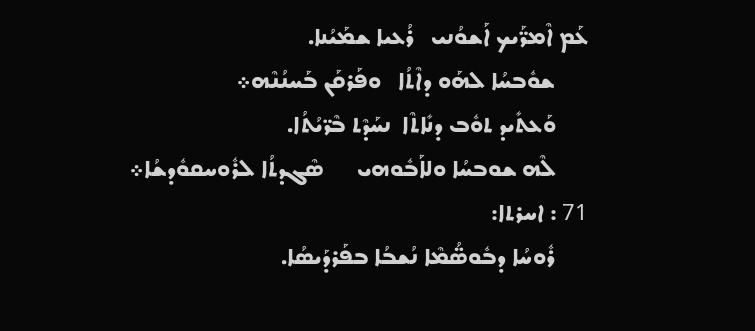ܥܰܡ ܐܶܡܪ̈ܰܝܟ ܐܰܫܘܳܢܝ   ܪܳܥܝܐ ܫܡܰܝܳܢܐ.
      ܫܘܽܒܚܳܐ ܠܗܰܘ ܕܐܶܬܳܐ   ܘܦܰܪܩܰܢ ܒܰܚܢܳܢܶܗ܀
      ܘܰܥܬܺܝܕ ܬܘܽܒ ܕܢܺܐܬܶܐ  ܢܚܰܕܶܬ ܒܶܪ̈ܝܳܬܳܐ.
      ܠܶܗ ܫܘܒܚܳܐ ܘܠܐܰܒܽܘܗܝ      ܣܶܓܕܬܳܐ ܠܪܽܘܚܩܘܽܕܫܳܐ܀
71 : ܐܚܪܬܐ:
      ܪܽܘܚܳܐ ܕܒܽܘܣ̈ܳܡܶܐ ܢܳܫܒܳܐ ܒܦܰܪܕܰܝܣܳܐ.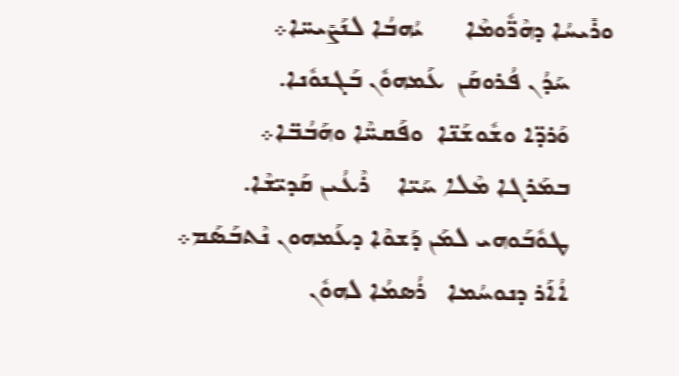ܘܪܺܝܚܳܐ ܕܗܶܪ̈ܽܘܡܶܐ      ܝܳܗܒܳܐ ܠܢܰܨܺܝܚ̈ܐ܀
      ܚܰܕܳܢ ܦܳܪܘܩܰܢ  ܥܰܡܗܘܽܢ ܒܰܓܢܘܽܢܐ.
      ܘܰܪܕ̈ܐ ܘܫܽܘܫܰܢ̈ܐ  ܘܦܰܩܚ̈ܶܐ ܘܗܰܒܳܒ̈ܐ܀
      ܒܡܰܪܓܐ ܡܶܠܐ ܚܰܝ̈ܐ    ܪܶܥܳܝܢ ܩܰܕܝ̈ܫܶܐ.
      ܛܘܽܒܰܘܗܝ ܠܡܰܢ ܕܰܫܘܶܐ ܕܥܰܡܗܘܢ ܢܶܬܒܰܣܰܡ܀
      ܐܳܐܰܪ ܕܢܘܚܳܡܐ   ܪܳܣܡܳܐ ܠܗܘܽܢ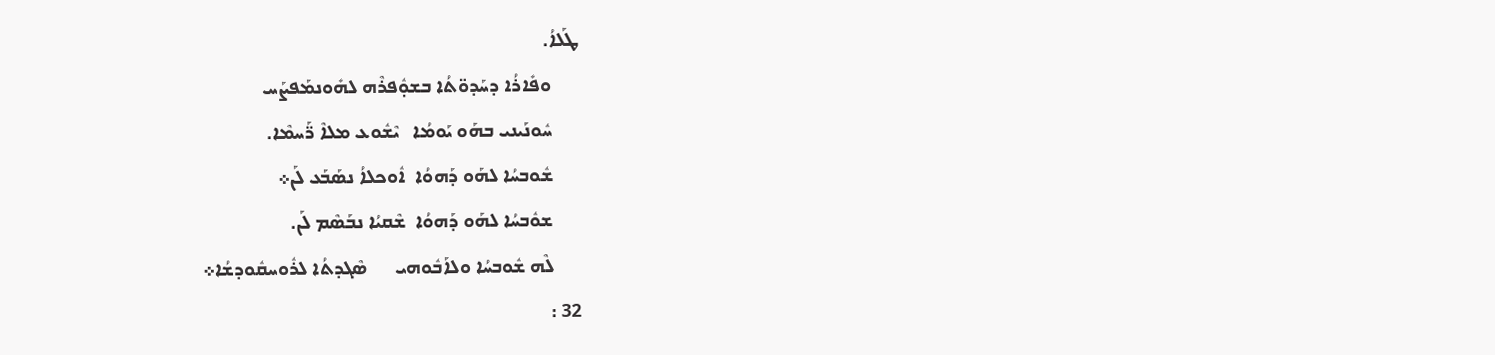ܛܰܠܐܳ.
      ܘܦܺܐܪܳܐ ܕܚܰܕܘ̈ܬܳܐ ܒܫܘ̣ܽܦܪܶܗ ܠܗܺܘܢܡܰܦܨܰܚ
      ܚܽܘܢܰܝܢܝ ܒܗܰܘ ܝܰܘܡܳܐ   ܝܶܫܽܘܥ ܡܠܐܶ ܪ̈ܰܚܡܶܐ.
      ܫܽܘܒܚܳܐ ܠܗܰܘ ܕܰܗܘܳܐ  ܐܽܘܟܠܐܳ ܢܣܰܒܰܥ ܠܰܢ܀
      ܫܘܽܒܚܳܐ ܠܗܰܘ ܕܰܗܘܳܐ  ܫܶܩܝܳܐ ܢܒܰܣܶܡ ܠܰܢ.
      ܠܶܗ ܫܽܘܒܚܳܐ ܘܠܐܰܒܽܘܗܝ      ܣܶܓܕܬܳܐ ܠܪܽܘܚܩܽܘܕܫܳܐ܀
32 :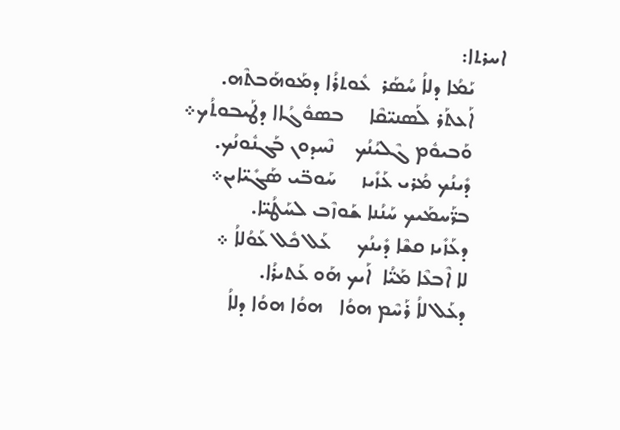ܐܚܪܬܐ:
      ܝܰܡܳܐ ܕܠܐܳ ܚܳܣܰܪ  ܥܽܘܬܪܳܐ ܕܡܰܘܗܰܒܬܶܗ.
      ܐܰܥܬܰܪ ܠܰܣܢܝ̈ܩܶܐ     ܒܣܘܽܓܳܐܐ ܕܛܰܝܒܘܬܳܟ܀
      ܘܰܒܝܘܽܡ ܓܶܠܝܳܢܳܟ    ܢܶܚܕܘܢ ܒܰܓܢܽܘܢܳܟ.
      ܕܺܝܢܳܟ ܡܳܪܝ ܥܰܙܺܝܙ     ܚܰܘܒ̈ܝ ܣܰܓܺܝ̈ܐܝܢ܀
      ܒܪ̈ܰܚܡܰܝܟ ܚܰܢܳܢܐ ܫܰܘܙܶܒ ܠܚܰܛܳܝ̈ܐ.
      ܕܥܰܙܺܝܙ ܩܫܶܐ ܕܺܝܢܳܟ     ܥܰܠ ܟܽܠ ܥܰܘܳܠܐܳ ܀
      ܠܐ ܐܶܒܥܶܐ ܡܰܝ̈ܳܐ  ܐܰܝܟ ܗܰܘ ܥܰܬܝܪܳܐ.
      ܕܥܰܠ ܠܐܳ ܪܰܚܶܡ ܗܘܳܐ   ܗܘܳܐ ܗܘܳܐ ܕܠܐܳ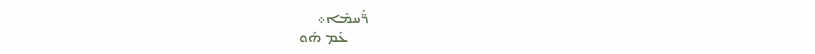ܪ̈ܰܚܡܶܐ܀
      ܥܰܡ ܗܰܘ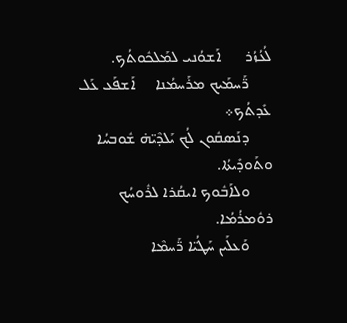ܠܳܥܳܙܳܪ      ܐܰܫܘܳܢܝ ܠܡܰܠܟܽܘܬܳܟ.
      ܪ̈ܰܚܡܰܝܟ ܡܪܰܚܡܳܢܐ     ܐܰܫܦܰܥ ܥܰܠ ܥܺܕܬܳܟ܀
      ܕܢܰܣܩܽܘܢ ܠܳܟ ܝܰܠܕܶܝ̈ܗ̇ ܫܽܘܒܚܳܐ ܘܬܰܘܕܺܝܬܳܐ.
      ܘܠܐܰܒܽܘܟ ܐܝܩܳܪܐ ܠܪܽܘܚܳܟ ܪܘܽܡܪܳܡܳܐ.
      ܘܰܥܠܰܝܢ ܚܰܛܳܝ̈ܐ ܪ̈ܰܚܡܶܐ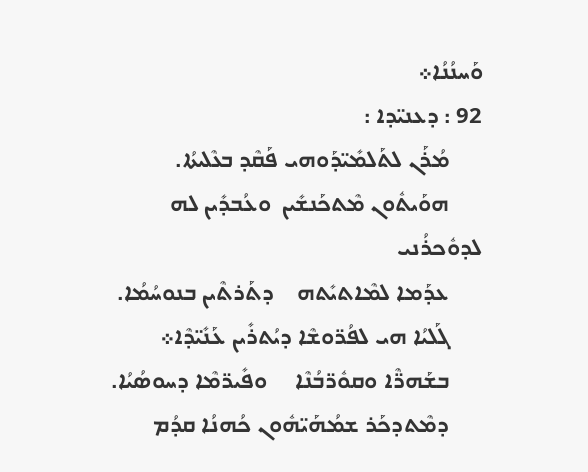ܘܰܚܢܳܢܳܐ܀
92 : ܕܥܢܝ̈ܕܐ :
      ܡܳܪܰܢ ܠܬܰܠܡܺܝ̈ܕܰܘܗܝ ܦܰܩܶܕ ܒܥܶܠܝܬܳܐ.
      ܗܘܰܝܬܽܘܢ ܡܶܬܟܰܢܫܺܝܢ  ܘܥܳܒܕܺܝܢ ܠܗ ܠܕܘܽܟܪܳܢܝ
      ܥܕܰܡܐ ܠܡܶܐܬܝܺܬܗ    ܕܬܰܪܬܶܝܢ ܒܢܘܚܳܡܳܐ.
      ܓܰܠܝܳܐ ܗܝ ܠܦܳܪ̈ܘܫܶܐ ܕܝܳܬܪܺܝܢ ܥܰܢܺܝ̈ܕܶܐ܀
      ܒܫܰܗܪ̈ܶܐ ܘܩܘܽܪ̈ܒܳܢܶܐ     ܘܦܺܝܪ̈ܡܶܐ ܕܚܘܣܳܝܳܐ.
      ܕܡܶܬܕܟܰܪ ܫܡܳܗܰܝ̈ܗܽܘܢ ܟܳܗܢܳܐ ܩܕܳܡ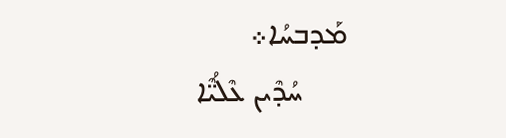ܡܰܕܒܚܳܐ܀
      ܚܳܕܶܝܢ ܥܶܠܳܝ̈ܶܐ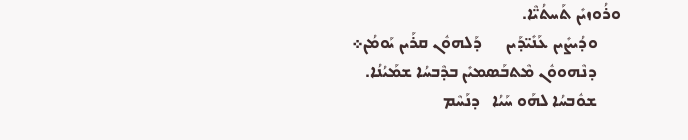ܘܪܳܘܙܝܺܢ ܬܰܚܬܳܝ̈ܶܐ.
      ܘܕܳܝܨܺܝܢ ܥܰܢܺܝ̈ܕܰܝܢ      ܕܰܠܗܘܽܢ ܩܪܰܝܢ ܝܰܘܡܳܢ܀
      ܕܢܶܗܘܘܽܢ ܡܶܬܒܰܣܡܝܺܢ ܒܕܶܒܚܳܐ ܫܡܰܝܳܢܳܐ.
      ܫܘܽܒܚܳܐ ܠܗܰܘ ܚܰܝܳܐ   ܕܢܰܚܶܡ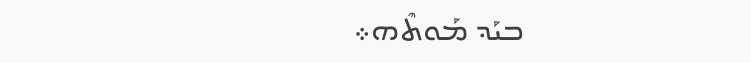ܒܝܰܕ ܡܰܘܬܶܗ܀